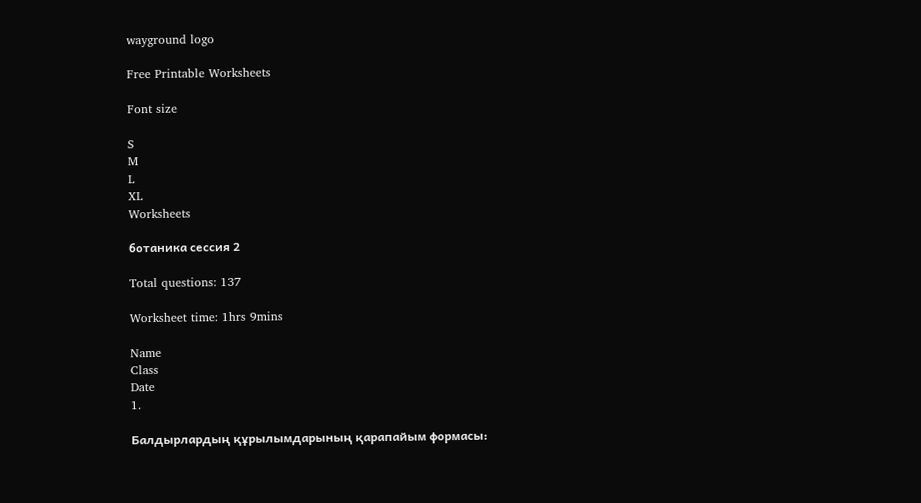wayground logo

Free Printable Worksheets

Font size

S
M
L
XL
Worksheets

ботаника сессия 2

Total questions: 137

Worksheet time: 1hrs 9mins

Name
Class
Date
1.

Балдырлардың құрылымдарының қарапайым формасы: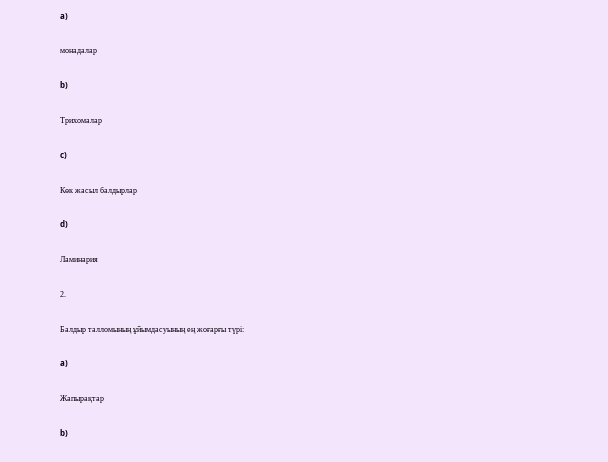a)

монадалар

b)

Трихомалар

c)

Көк жасыл балдырлар

d)

Ламинария

2.

Балдыр талломының ұйымдасуының ең жоғарғы түрі:

a)

Жапырақтар

b)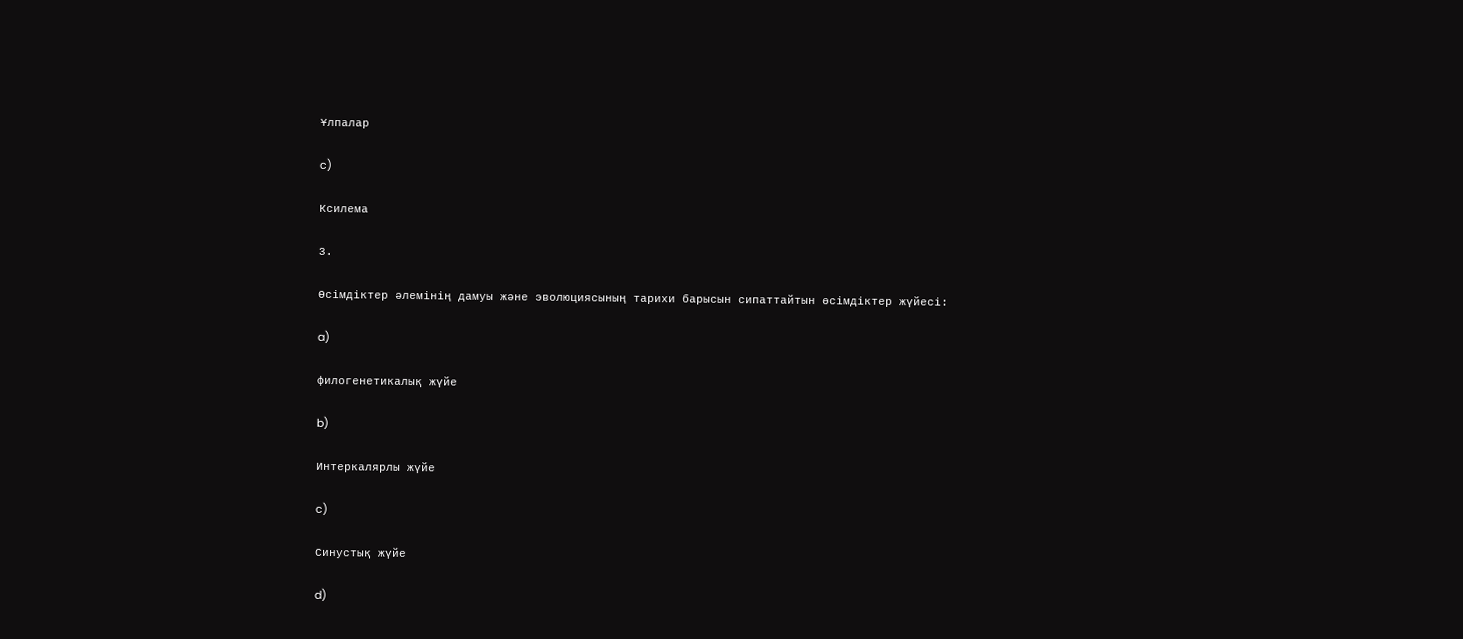Ұлпалар

c)

Ксилема

3.

Өсімдіктер әлемінің дамуы және эволюциясының тарихи барысын сипаттайтын өсімдіктер жүйесі:

a)

филогенетикалық жүйе

b)

Интеркалярлы жүйе

c)

Синустық жүйе

d)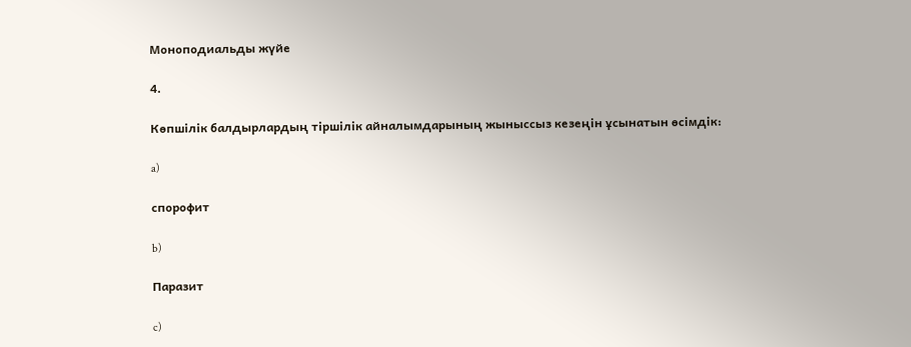Моноподиальды жүйе

4.

Көпшілік балдырлардың тіршілік айналымдарының жыныссыз кезеңін ұсынатын өсімдік:

a)

спорофит

b)

Паразит

c)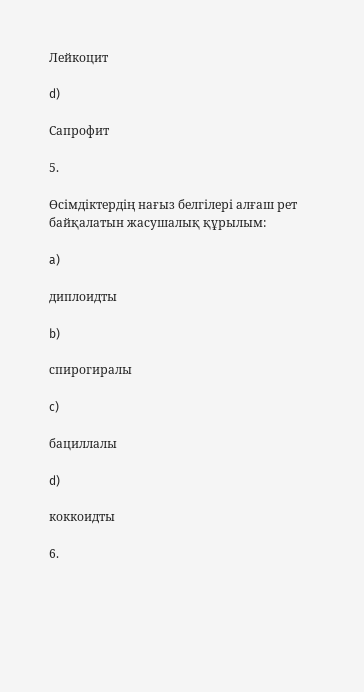Лейкоцит

d)

Сапрофит

5.

Өсімдіктердің нағыз белгілері алғаш рет байқалатын жасушалық құрылым:

a)

диплоидты

b)

спирогиралы

c)

бациллалы

d)

коккоидты

6.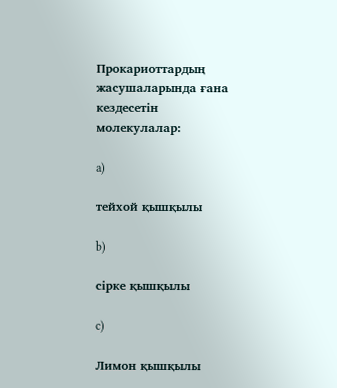Прокариоттардың жасушаларында ғана кездесетін молекулалар:

a)

тейхой қышқылы

b)

сірке қышқылы

c)

Лимон қышқылы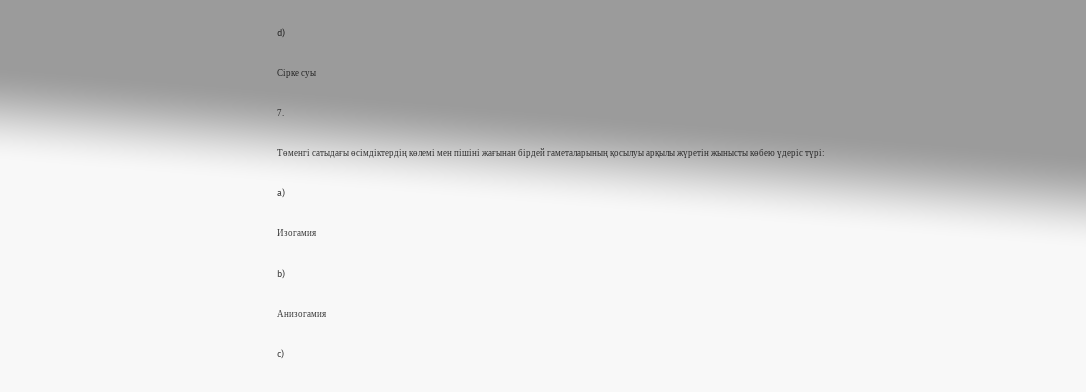d)

Сірке суы

7.

Төменгі сатыдағы өсімдіктердің көлемі мен пішіні жағынан бірдей гаметаларының қосылуы арқылы жүретін жынысты көбею үдеріс түрі:

a)

Изогамия

b)

Анизогамия

c)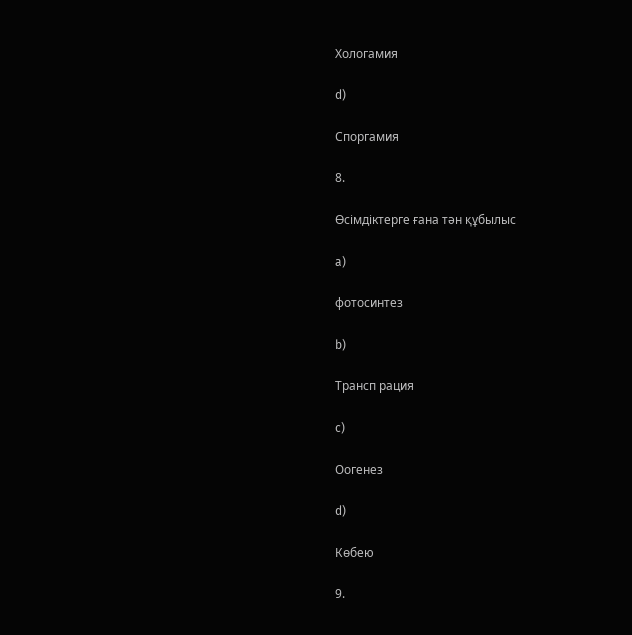Хологамия

d)

Споргамия

8.

Өсімдіктерге ғана тән құбылыс

a)

фотосинтез

b)

Трансп рация

c)

Оогенез

d)

Көбею

9.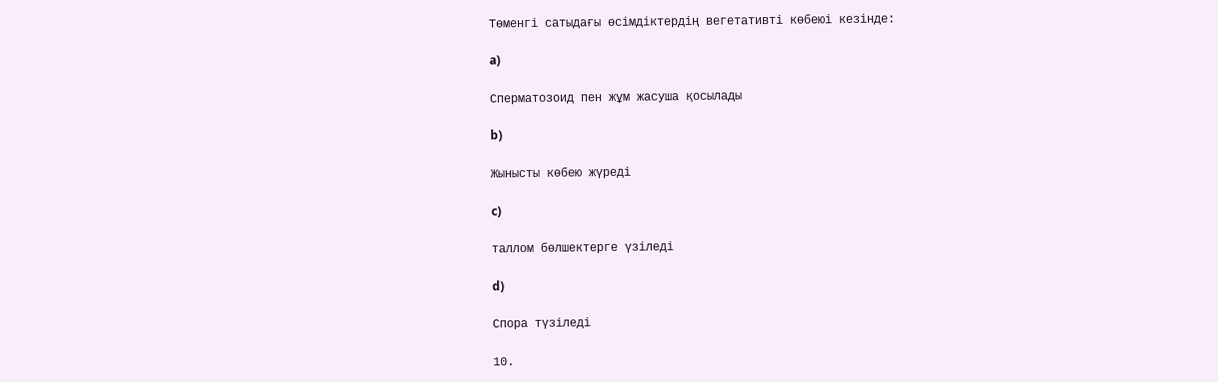Төменгі сатыдағы өсімдіктердің вегетативті көбеюі кезінде:

a)

Сперматозоид пен жұм жасуша қосылады

b)

Жынысты көбею жүреді

c)

таллом бөлшектерге үзіледі

d)

Спора түзіледі

10.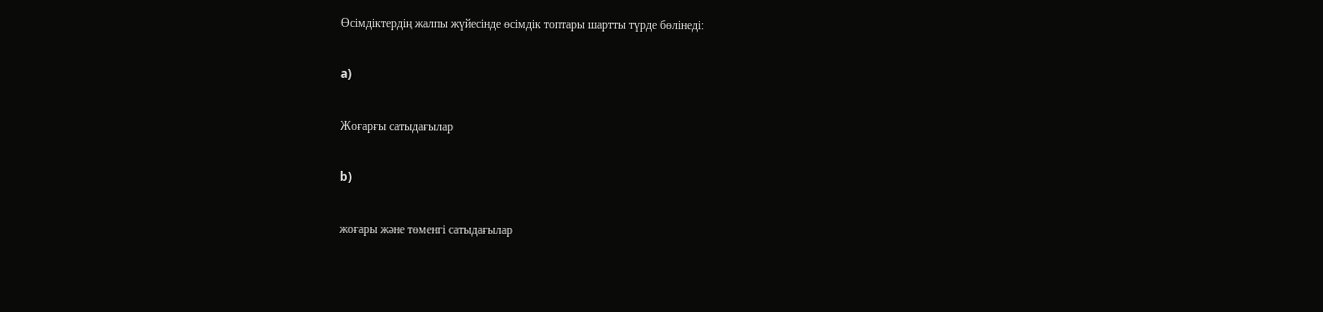Өсімдіктердің жалпы жүйесінде өсімдік топтары шартты түрде бөлінеді:

a)

Жоғарғы сатыдағылар

b)

жоғары және төменгі сатыдағылар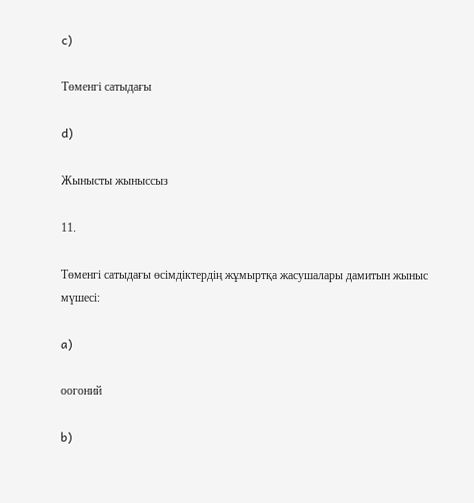c)

Төменгі сатыдағы

d)

Жынысты жыныссыз

11.

Төменгі сатыдағы өсімдіктердің жұмыртқа жасушалары дамитын жыныс мүшесі:

a)

оогоний

b)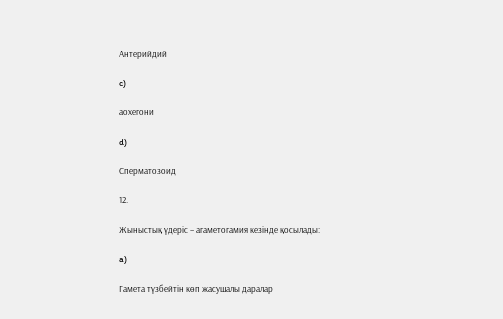Антерийдий

c)

аохегони

d)

Сперматозоид

12.

Жыныстық үдеріс – агаметогамия кезінде қосылады:

a)

Гамета түзбейтін көп жасушалы даралар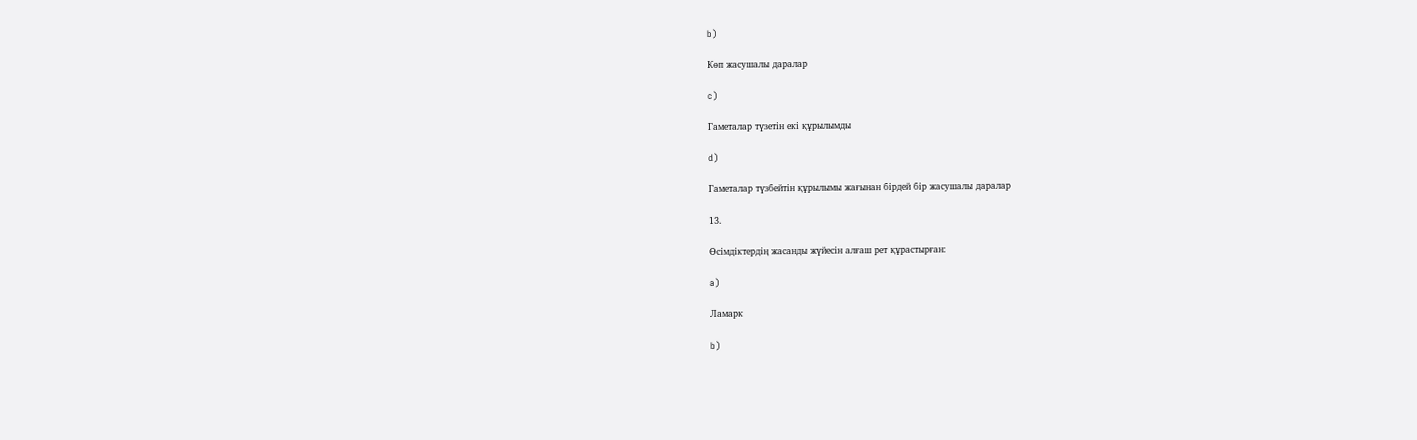b)

Көп жасушалы даралар

c)

Гаметалар түзетін екі құрылымды

d)

Гаметалар түзбейтін құрылымы жағынан бірдей бір жасушалы даралар

13.

Өсімдіктердің жасанды жүйесін алғаш рет құрастырған:

a)

Ламарк

b)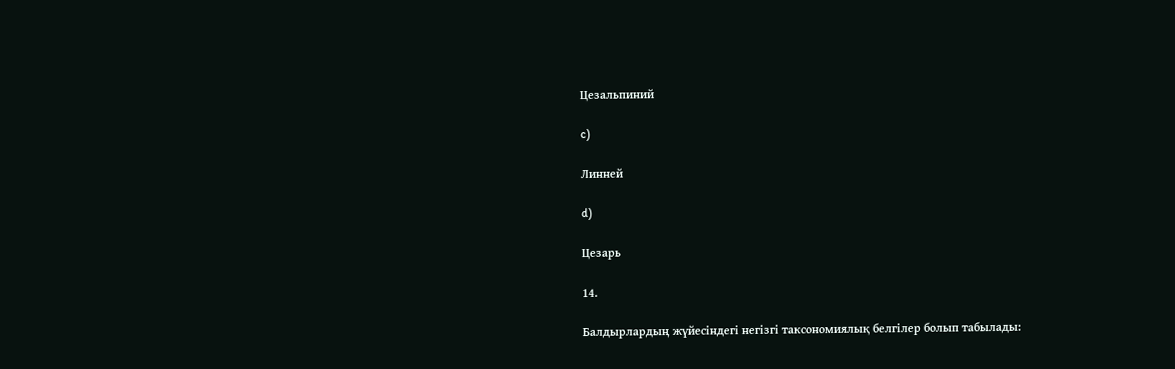Цезальпиний

c)

Линней

d)

Цезарь

14.

Балдырлардың жүйесіндегі негізгі таксономиялық белгілер болып табылады: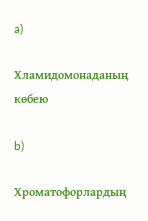a)

Хламидомонаданың көбею

b)

Хроматофорлардың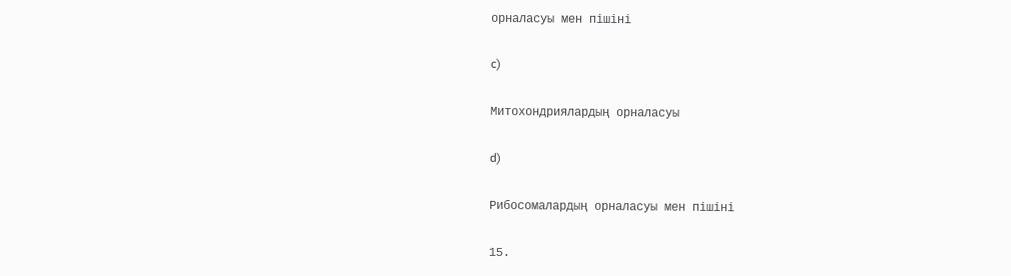орналасуы мен пішіні

c)

Митохондриялардың орналасуы

d)

Рибосомалардың орналасуы мен пішіні

15.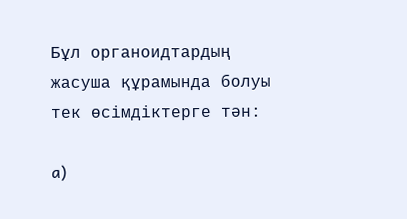Бұл органоидтардың жасуша құрамында болуы тек өсімдіктерге тән:

a)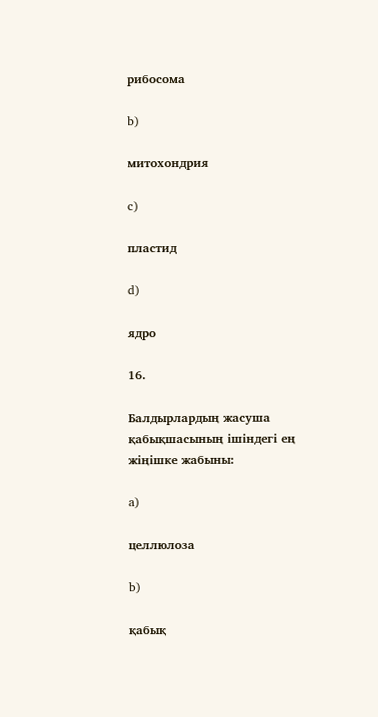рибосома

b)

митохондрия

c)

пластид

d)

ядро

16.

Балдырлардың жасуша қабықшасының ішіндегі ең жіңішке жабыны:

a)

целлюлоза

b)

қабық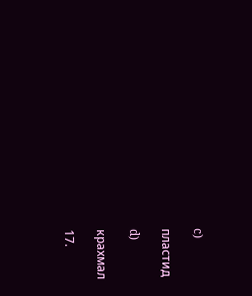c)

пластид

d)

крахмал

17.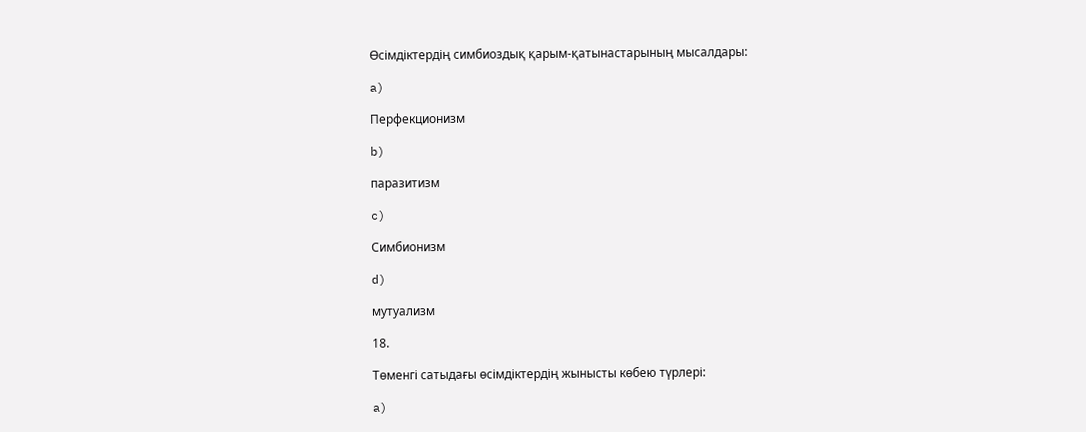Өсімдіктердің симбиоздық қарым-қатынастарының мысалдары:

a)

Перфекционизм

b)

паразитизм

c)

Симбионизм

d)

мутуализм

18.

Төменгі сатыдағы өсімдіктердің жынысты көбею түрлері:

a)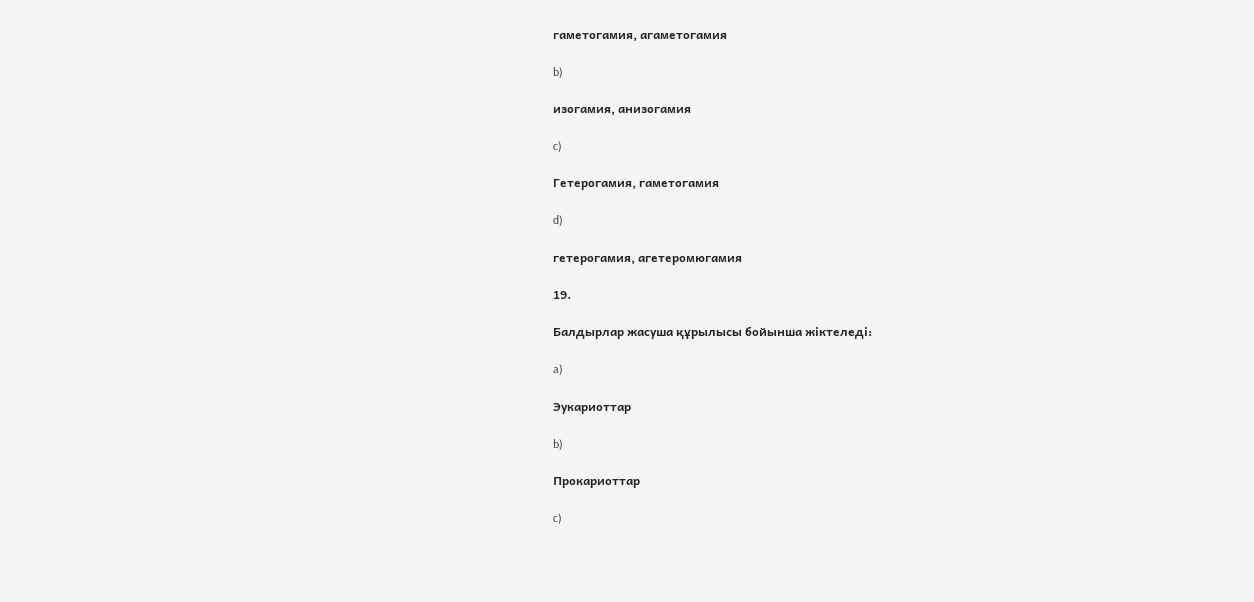гаметогамия, агаметогамия

b)

изогамия, анизогамия

c)

Гетерогамия, гаметогамия

d)

гетерогамия, агетеромюгамия

19.

Балдырлар жасуша құрылысы бойынша жіктеледі:

a)

Эукариоттар

b)

Прокариоттар

c)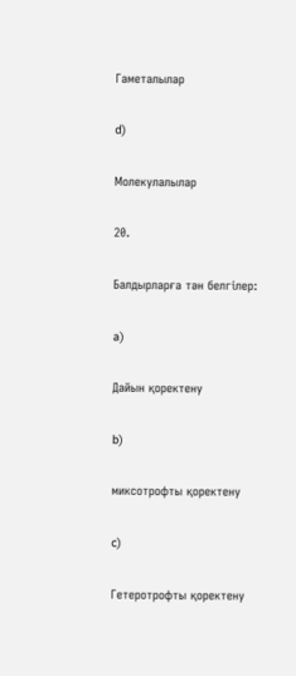Гаметалылар

d)

Молекулалылар

20.

Балдырларға тән белгілер:

a)

Дайын қоректену

b)

миксотрофты қоректену

c)

Гетеротрофты қоректену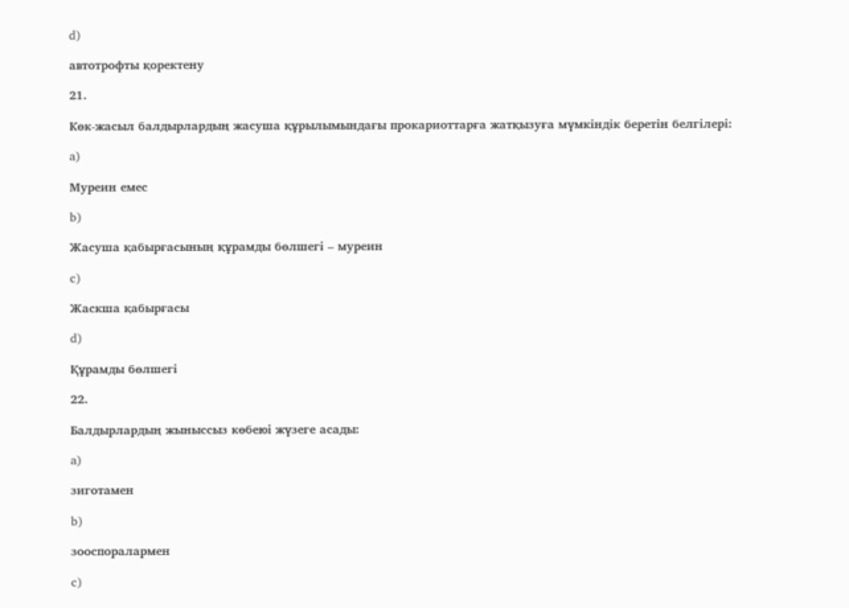d)

автотрофты қоректену

21.

Көк-жасыл балдырлардың жасуша құрылымындағы прокариоттарға жатқызуға мүмкіндік беретін белгілері:

a)

Муреин емес

b)

Жасуша қабырғасының құрамды бөлшегі – муреин

c)

Жаскша қабырғасы

d)

Құрамды бөлшегі

22.

Балдырлардың жыныссыз көбеюі жүзеге асады:

a)

зиготамен

b)

зооспоралармен

c)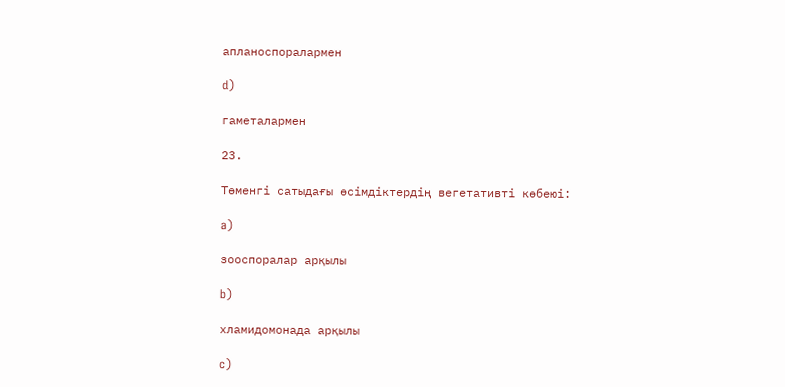апланоспоралармен

d)

гаметалармен

23.

Төменгі сатыдағы өсімдіктердің вегетативті көбеюі:

a)

зооспоралар арқылы

b)

хламидомонада арқылы

c)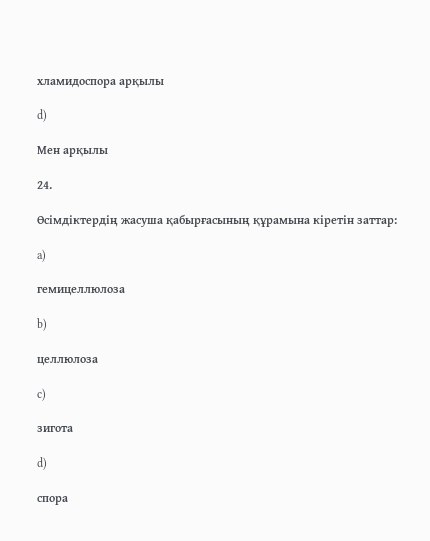хламидоспора арқылы

d)

Мен арқылы

24.

Өсімдіктердің жасуша қабырғасының құрамына кіретін заттар:

a)

гемицеллюлоза

b)

целлюлоза

c)

зигота

d)

спора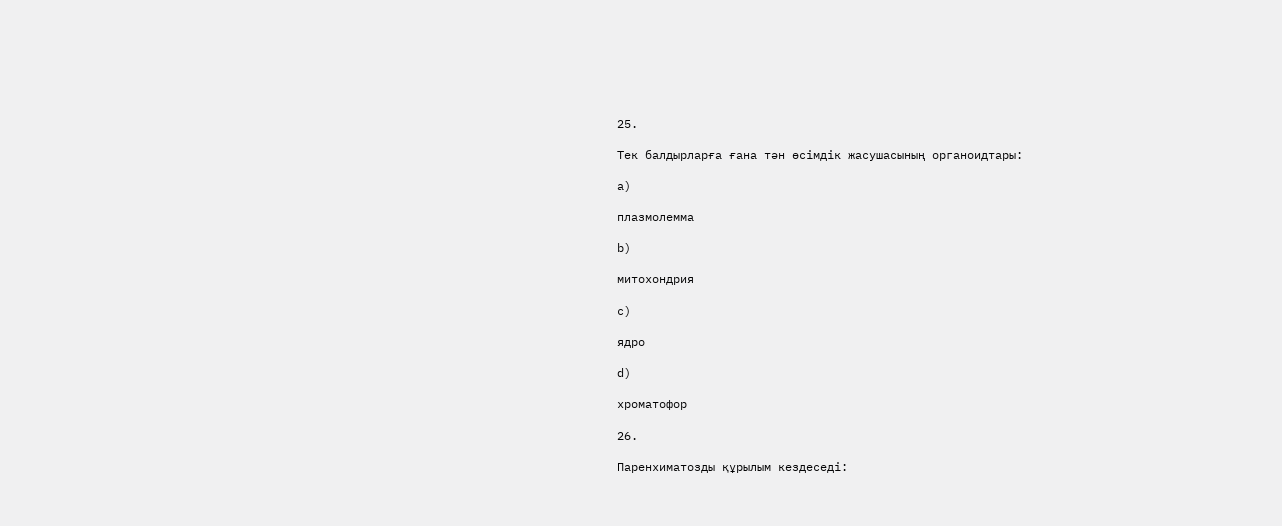25.

Тек балдырларға ғана тән өсімдік жасушасының органоидтары:

a)

плазмолемма

b)

митохондрия

c)

ядро

d)

хроматофор

26.

Паренхиматозды құрылым кездеседі: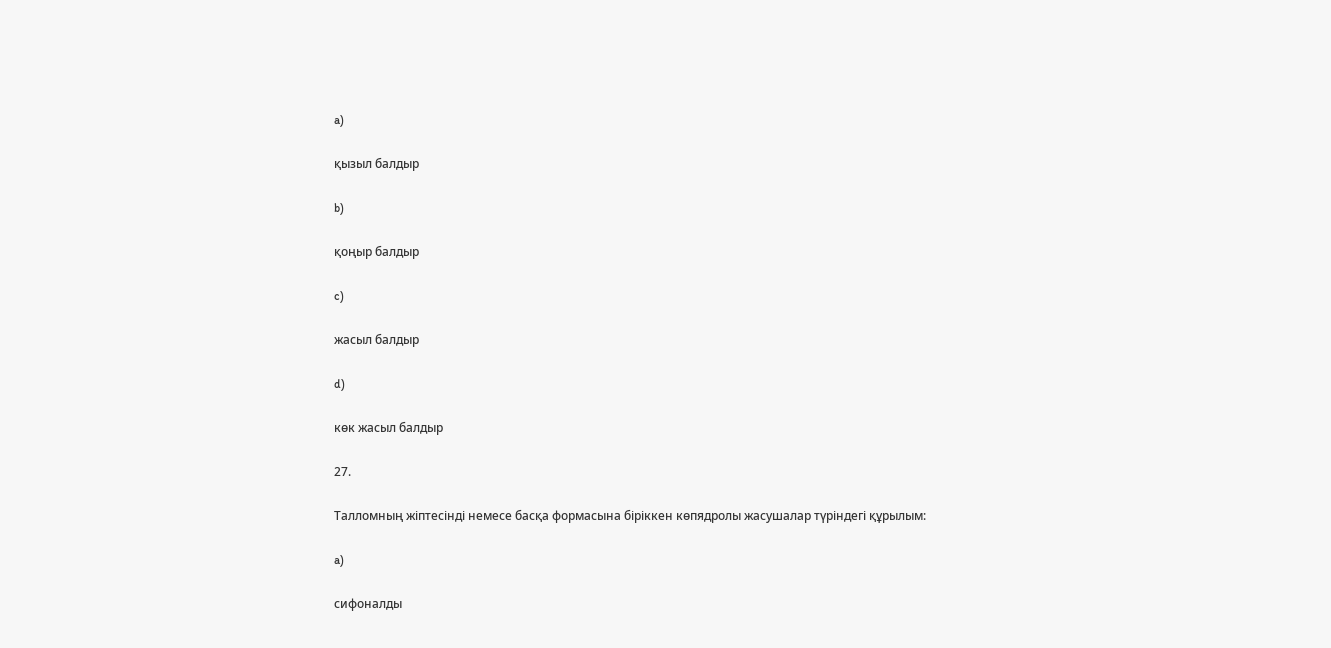a)

қызыл балдыр

b)

қоңыр балдыр

c)

жасыл балдыр

d)

көк жасыл балдыр

27.

Талломның жіптесінді немесе басқа формасына біріккен көпядролы жасушалар түріндегі құрылым:

a)

сифоналды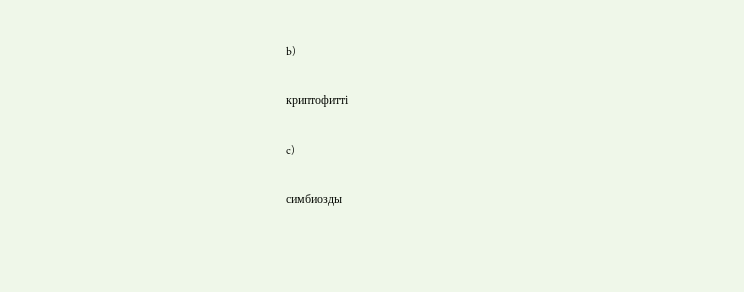b)

криптофитті

c)

симбиозды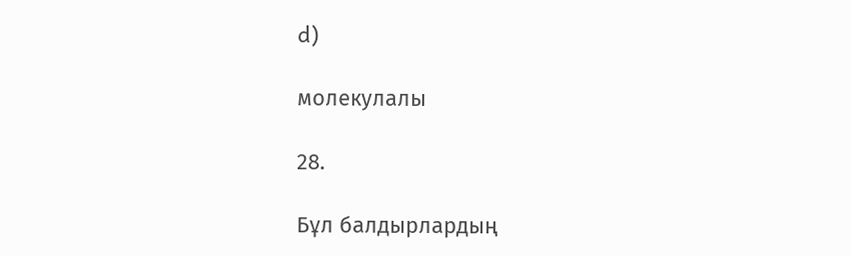d)

молекулалы

28.

Бұл балдырлардың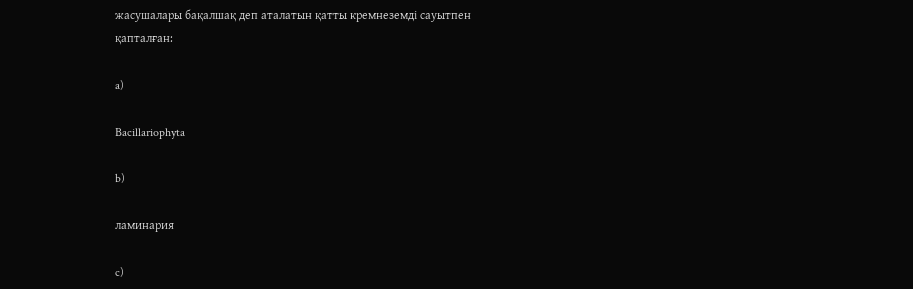жасушалары бақалшақ деп аталатын қатты кремнеземді сауытпен қапталған:

a)

Bacillariophyta

b)

ламинария

c)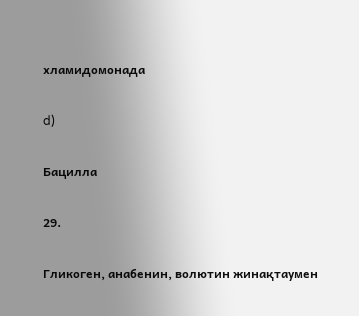хламидомонада

d)

Бацилла

29.

Гликоген, анабенин, волютин жинақтаумен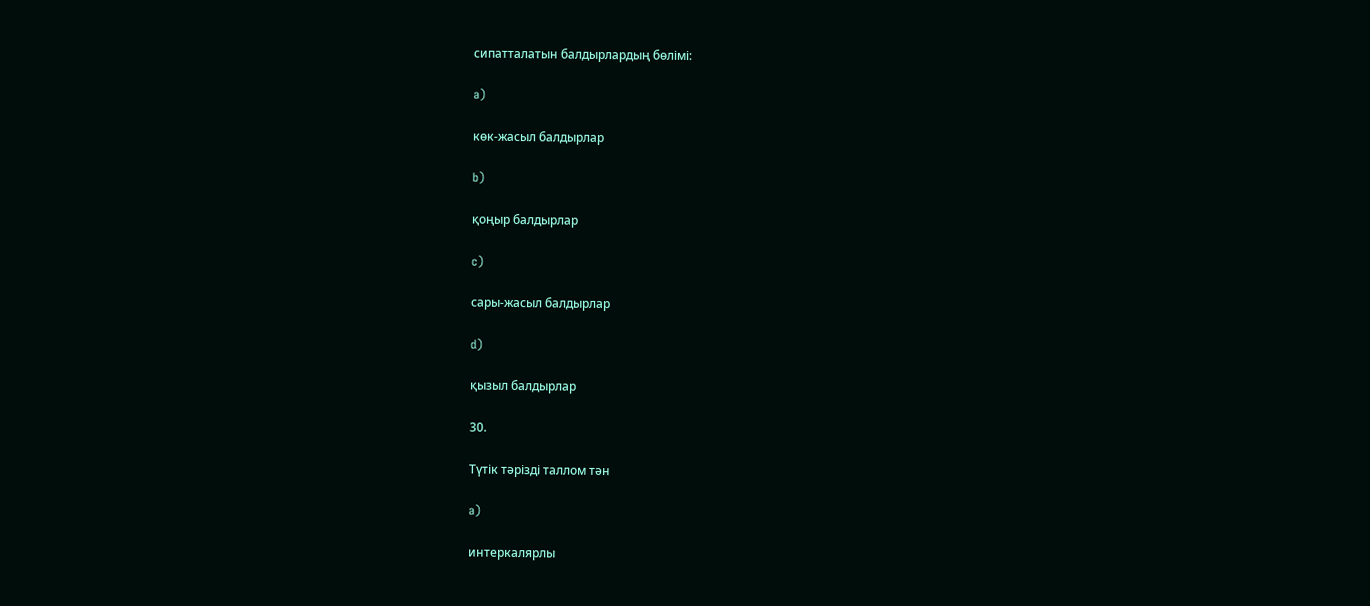сипатталатын балдырлардың бөлімі:

a)

көк-жасыл балдырлар

b)

қоңыр балдырлар

c)

сары-жасыл балдырлар

d)

қызыл балдырлар

30.

Түтік тәрізді таллом тән

a)

интеркалярлы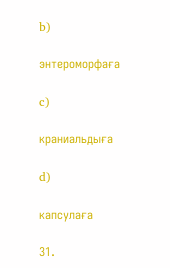b)

энтероморфаға

c)

краниальдыға

d)

капсулаға

31.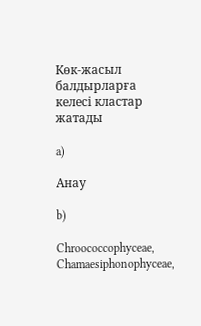Көк-жасыл балдырларға келесі кластар жатады

a)

Анау

b)

Chroococcophyceae, Chamaesiphonophyceae,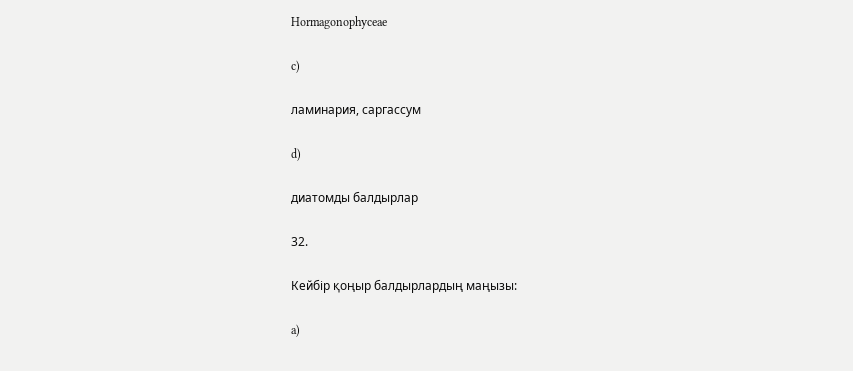Hormagonophyceae

c)

ламинария, саргассум

d)

диатомды балдырлар

32.

Кейбір қоңыр балдырлардың маңызы:

a)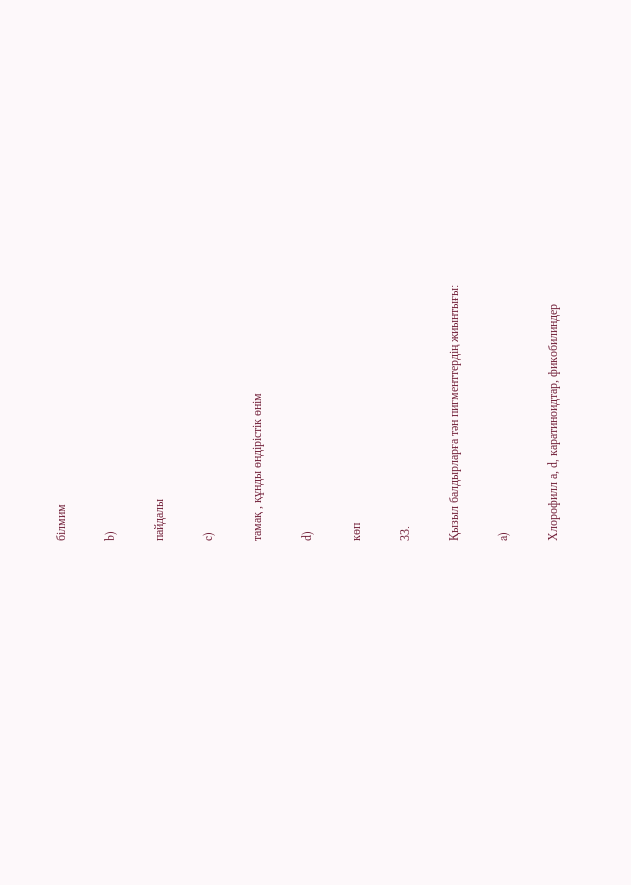білмим

b)

пайдалы

c)

тамақ , құнды өндірістік өнім

d)

көп

33.

Қызыл балдырларға тән пигменттердің жиынтығы:

a)

Хлорофилл а, d, каратиноидтар, фикобилиндер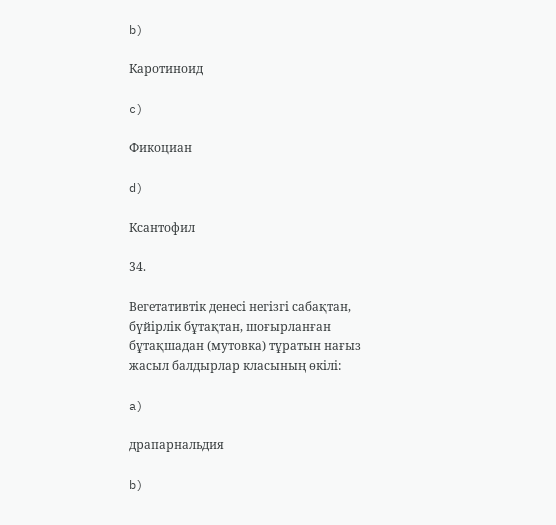b)

Каротиноид

c)

Фикоциан

d)

Ксантофил

34.

Вегетативтiк денесi негiзгi сабақтан, бүйiрлiк бұтақтан, шоғырланған бұтақшадан (мутовка) тұратын нағыз жасыл балдырлар класының өкiлi:

a)

драпарнальдия

b)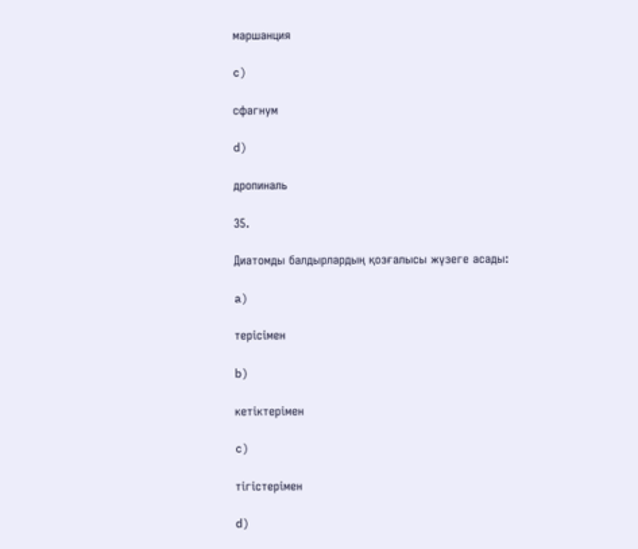маршанция

c)

сфагнум

d)

дропиналь

35.

Диатомды балдырлардың қозғалысы жүзеге асады:

a)

терісімен

b)

кетіктерімен

c)

тігістерімен

d)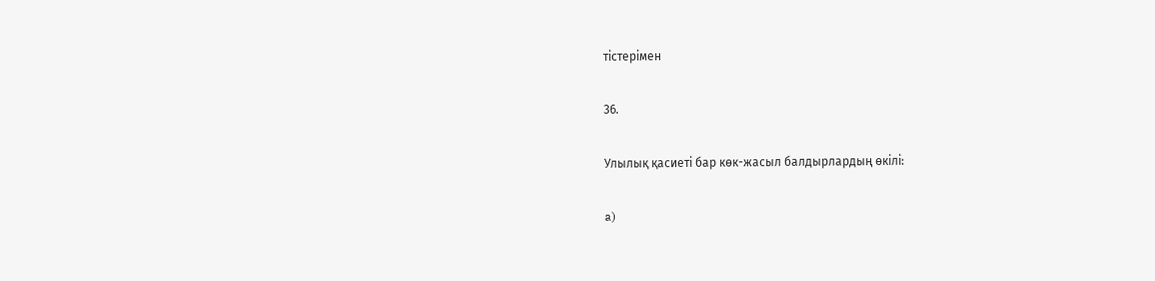тістерімен

36.

Улылық қасиеті бар көк-жасыл балдырлардың өкілі:

a)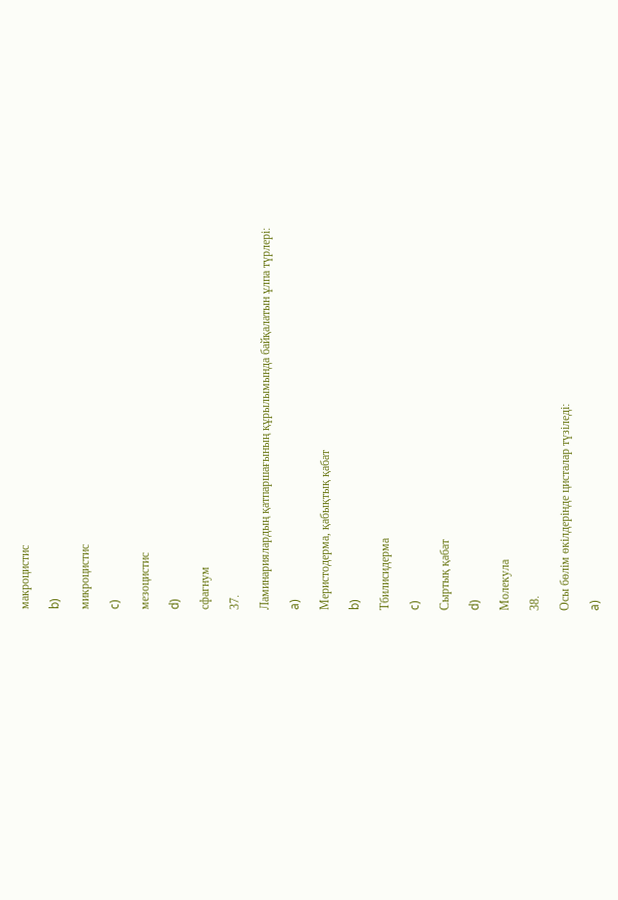макроцистис

b)

микроцистис

c)

мезоцистис

d)

сфагнум

37.

Ламинариялардың қатпаршағының құрылымында байқалатын ұлпа түрлері:

a)

Меристодерма, қабықтық қабат

b)

Тбилисидерма

c)

Сыртық қабат

d)

Молекула

38.

Осы бөлім өкілдерінде цисталар түзіледі:

a)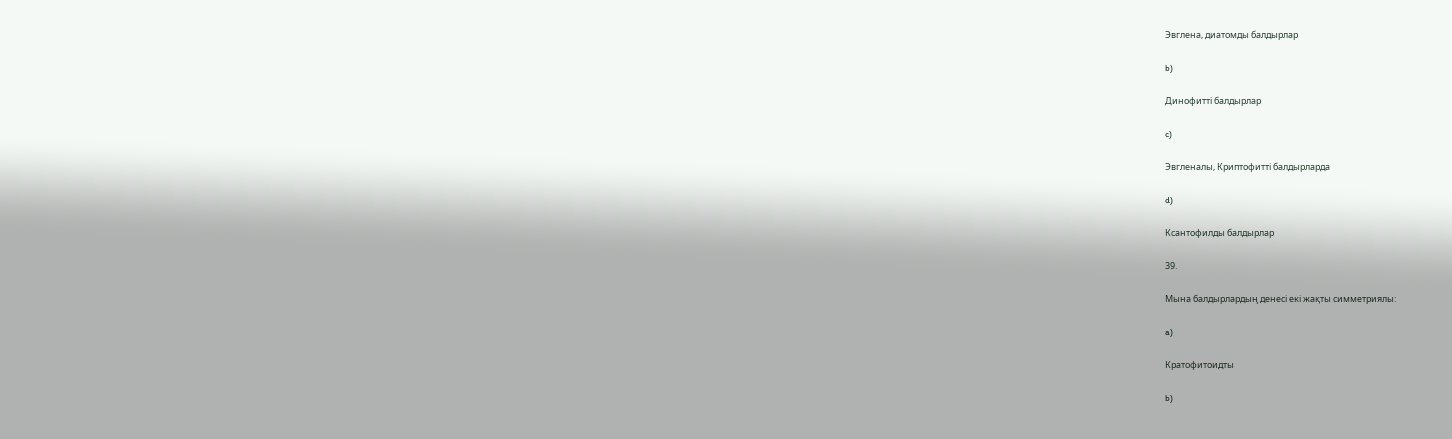Эвглена, диатомды балдырлар

b)

Динофитті балдырлар

c)

Эвгленалы, Криптофитті балдырларда

d)

Ксантофилды балдырлар

39.

Мына балдырлардың денесі екі жақты симметриялы:

a)

Кратофитоидты

b)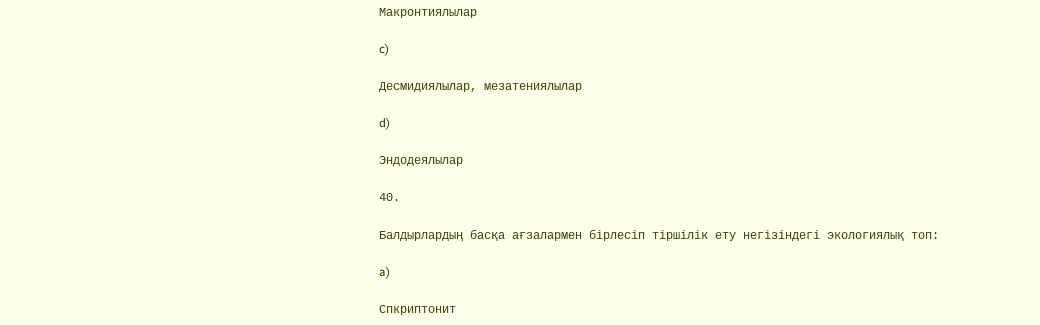Макронтиялылар

c)

Десмидиялылар, мезатениялылар

d)

Эндодеялылар

40.

Балдырлардың басқа ағзалармен бірлесіп тіршілік ету негізіндегі экологиялық топ:

a)

Спкриптонит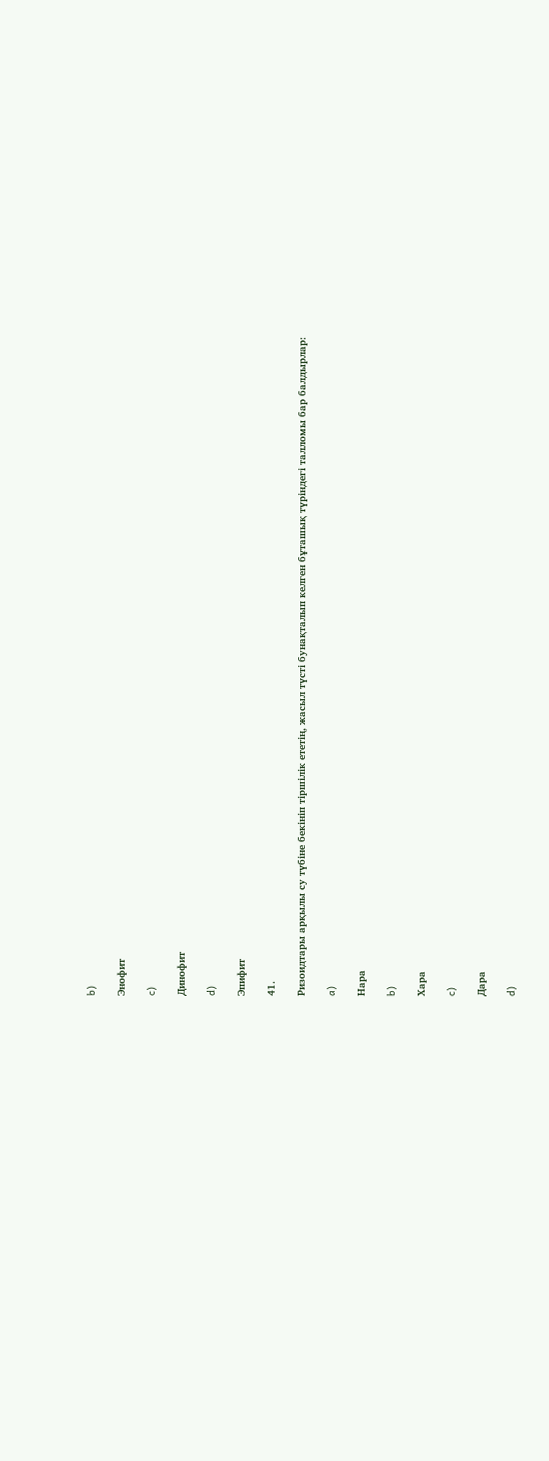b)

Энофит

c)

Динофит

d)

Эпифит

41.

Ризоидтары арқылы су түбiне бекiнiп тiршiлiк ететiң, жасыл түстi бунақталып келген бұташық түріндегі талломы бар балдырлар:

a)

Нара

b)

Хара

c)

Дара

d)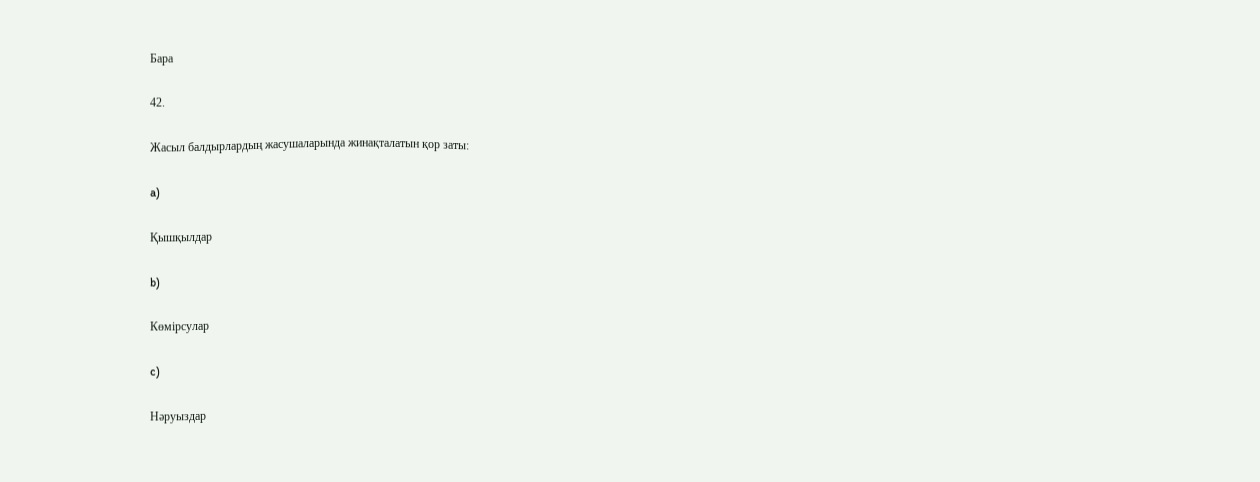Бара

42.

Жасыл балдырлардың жасушаларында жинақталатын қор заты:

a)

Қышқылдар

b)

Көмірсулар

c)

Нәруыздар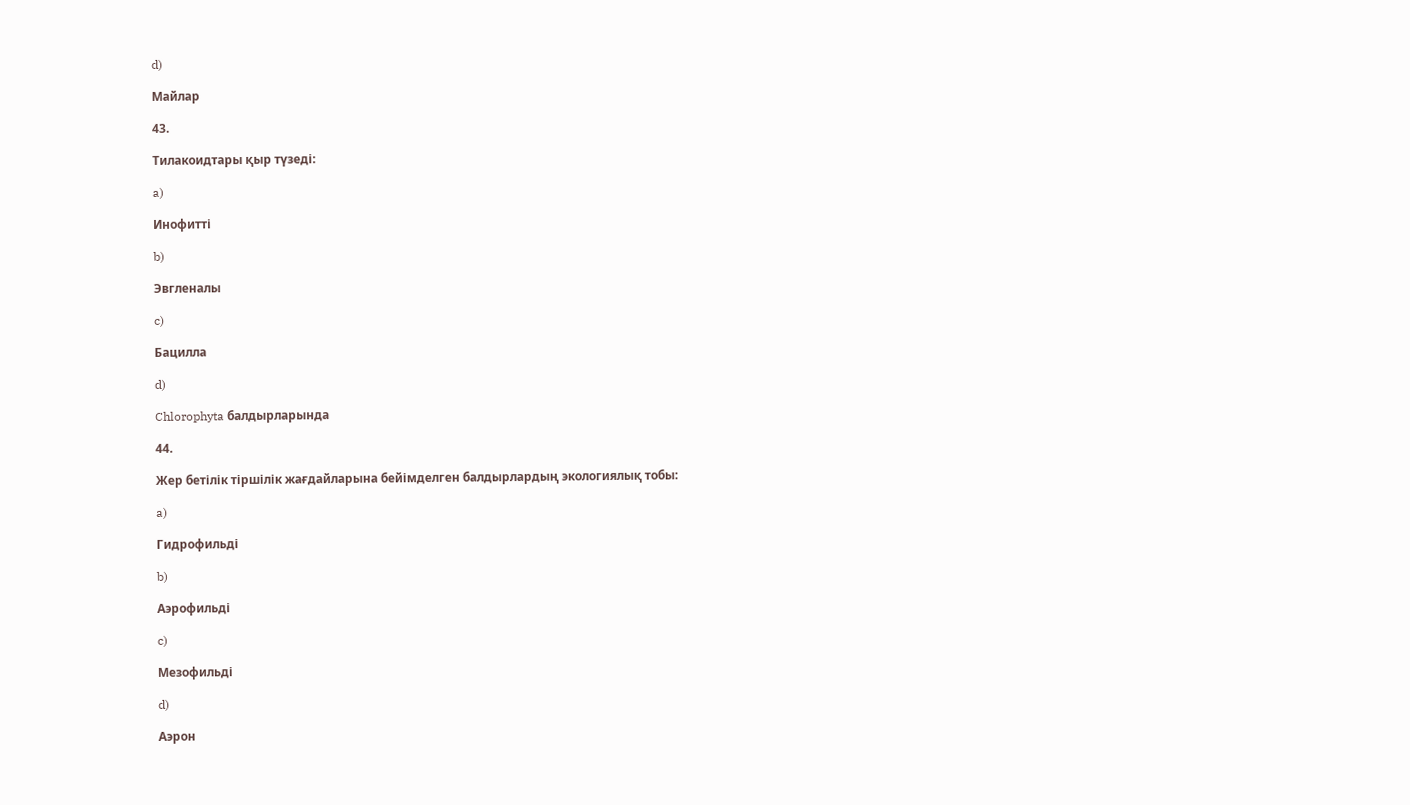d)

Майлар

43.

Тилакоидтары қыр түзеді:

a)

Инофитті

b)

Эвгленалы

c)

Бацилла

d)

Chlorophyta балдырларында

44.

Жер бетілік тіршілік жағдайларына бейімделген балдырлардың экологиялық тобы:

a)

Гидрофильді

b)

Аэрофильді

c)

Мезофильді

d)

Аэрон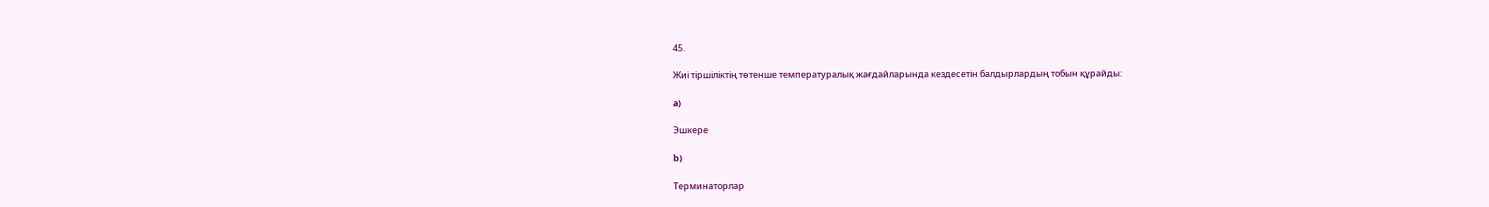45.

Жиі тіршіліктің төтенше температуралық жағдайларында кездесетін балдырлардың тобын құрайды:

a)

Эшкере

b)

Терминаторлар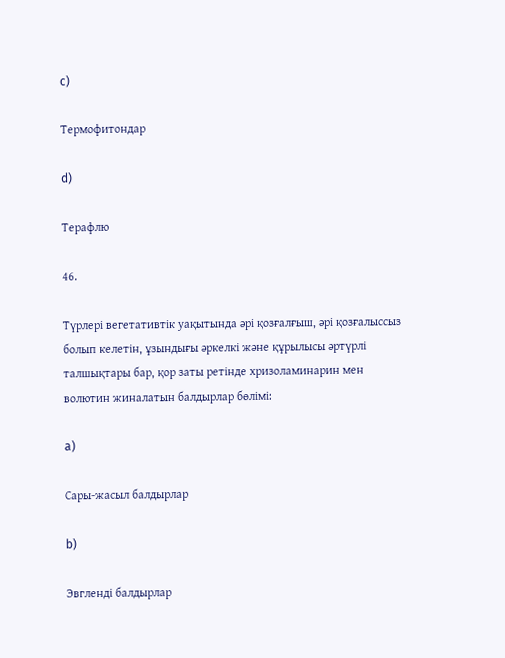c)

Термофитондар

d)

Терафлю

46.

Түрлері вегетативтiк уақытында әрі қозғалғыш, әрі қозғалыссыз болып келетін, ұзындығы әркелкі және құрылысы әртүрлі талшықтары бар, қор заты ретiнде хризоламинарин мен волютин жиналатын балдырлар бөлiмi:

a)

Сары-жасыл балдырлар

b)

Эвгленді балдырлар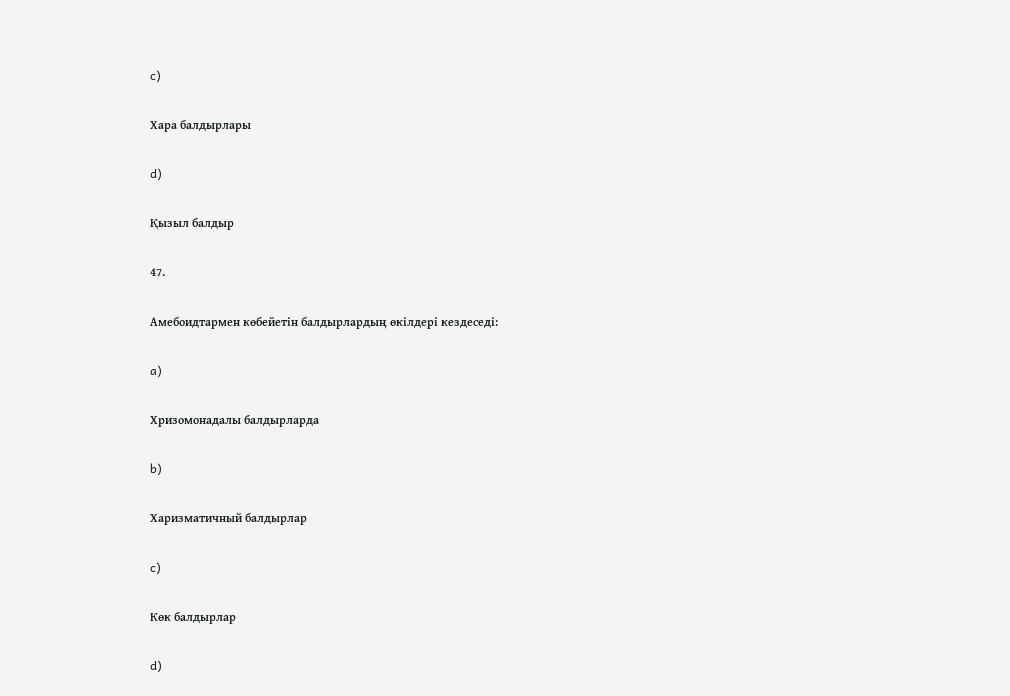c)

Хара балдырлары

d)

Қызыл балдыр

47.

Амебоидтармен көбейетін балдырлардың өкілдері кездеседі:

a)

Хризомонадалы балдырларда

b)

Харизматичный балдырлар

c)

Көк балдырлар

d)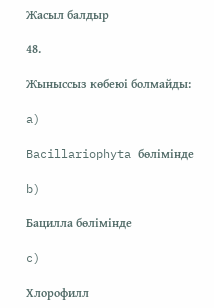Жасыл балдыр

48.

Жыныссыз көбеюі болмайды:

a)

Bacillariophyta бөлімінде

b)

Бацилла бөлімінде

c)

Хлорофилл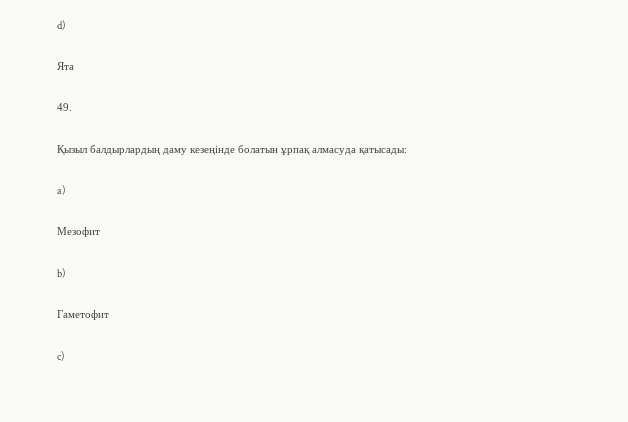d)

Ята

49.

Қызыл балдырлардың даму кезеңінде болатын ұрпақ алмасуда қатысады:

a)

Мезофит

b)

Гаметофит

c)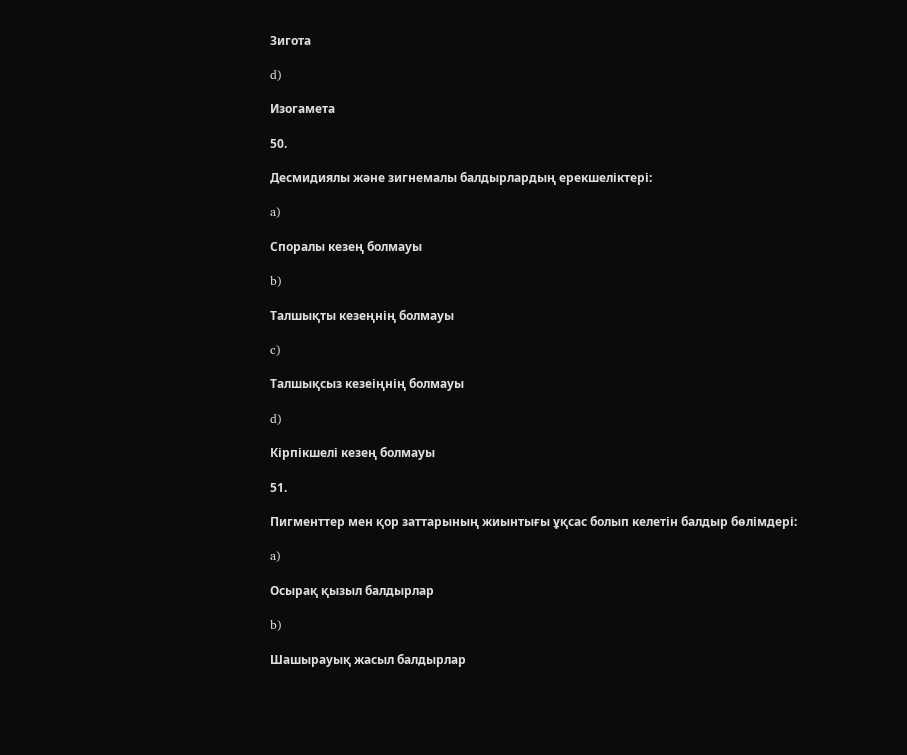Зигота

d)

Изогамета

50.

Десмидиялы және зигнемалы балдырлардың ерекшеліктері:

a)

Споралы кезең болмауы

b)

Талшықты кезеңнің болмауы

c)

Талшықсыз кезеіңнің болмауы

d)

Кірпікшелі кезең болмауы

51.

Пигменттер мен қор заттарының жиынтығы ұқсас болып келетін балдыр бөлімдері:

a)

Осырақ қызыл балдырлар

b)

Шашырауық жасыл балдырлар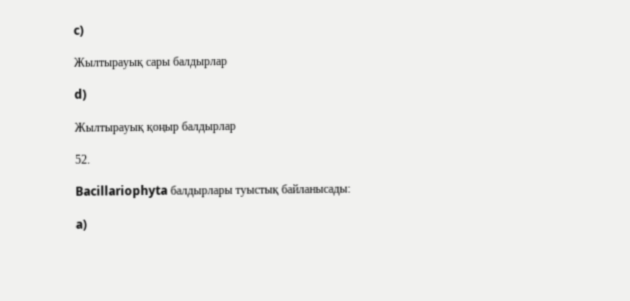c)

Жылтырауық сары балдырлар

d)

Жылтырауық қоңыр балдырлар

52.

Bacillariophyta балдырлары туыстық байланысады:

a)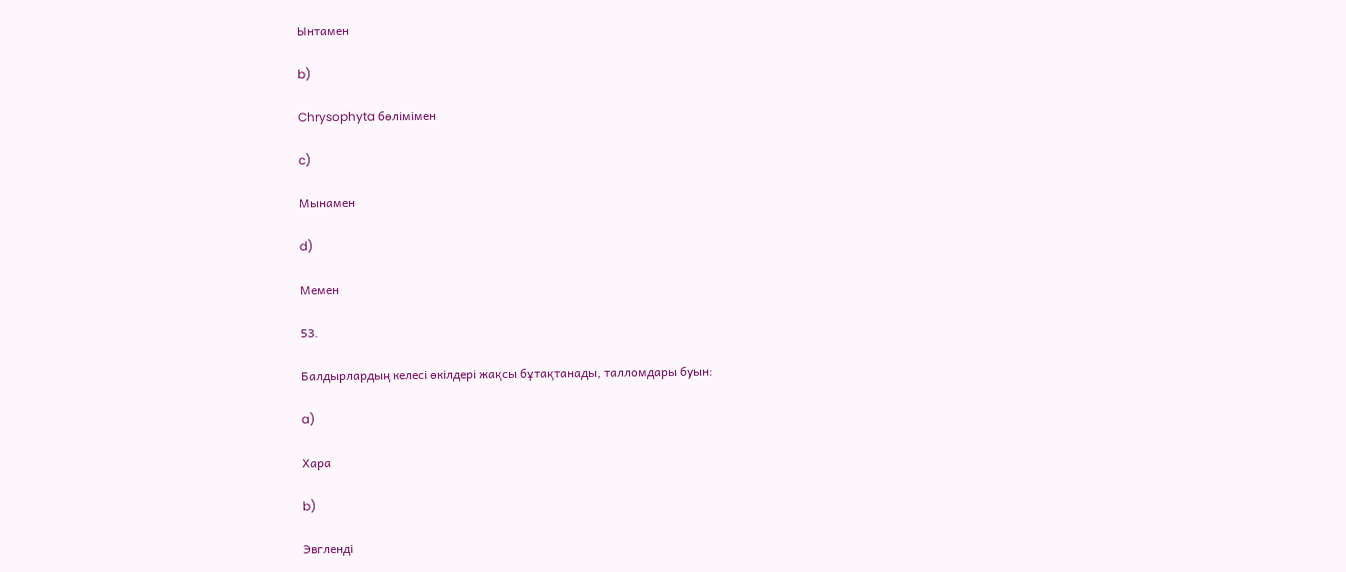Ынтамен

b)

Chrysophyta бөлімімен

c)

Мынамен

d)

Мемен

53.

Балдырлардың келесі өкілдері жақсы бұтақтанады, талломдары буын:

a)

Хара

b)

Эвгленді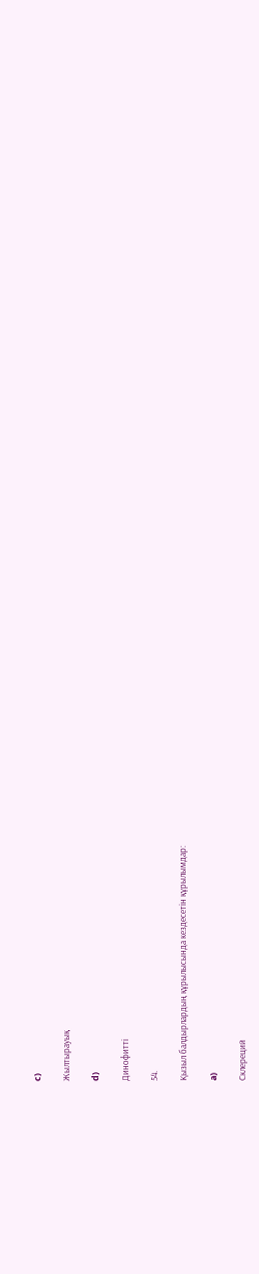c)

Жылтырауық

d)

Динофитті

54.

Қызыл балдырлардың құрылысында кездесетін құрылымдар:

a)

Склереций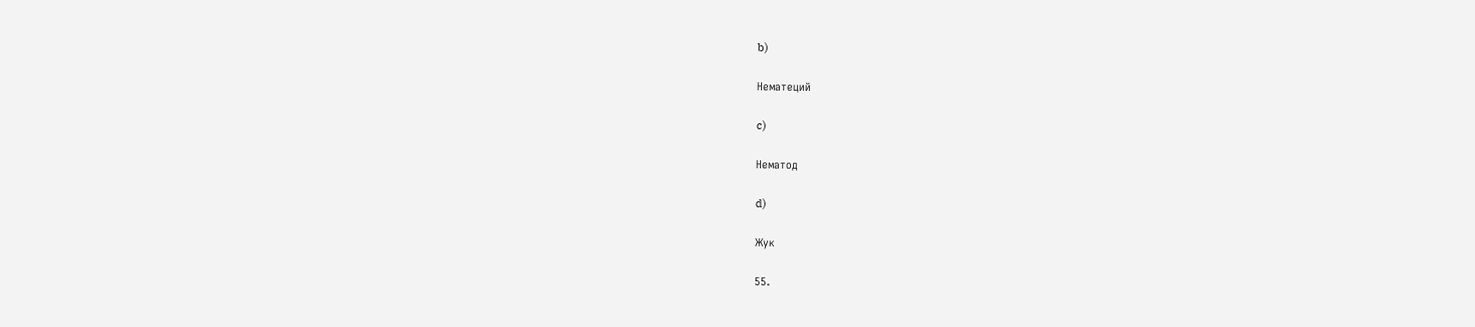b)

Нематеций

c)

Нематод

d)

Жук

55.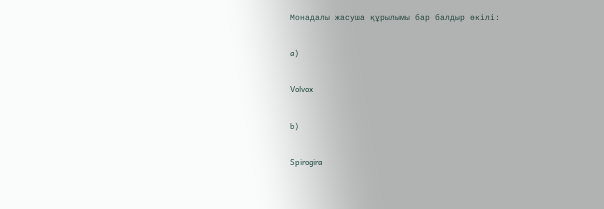Монадалы жасуша құрылымы бар балдыр өкілі:

a)

Volvox

b)

Spirogira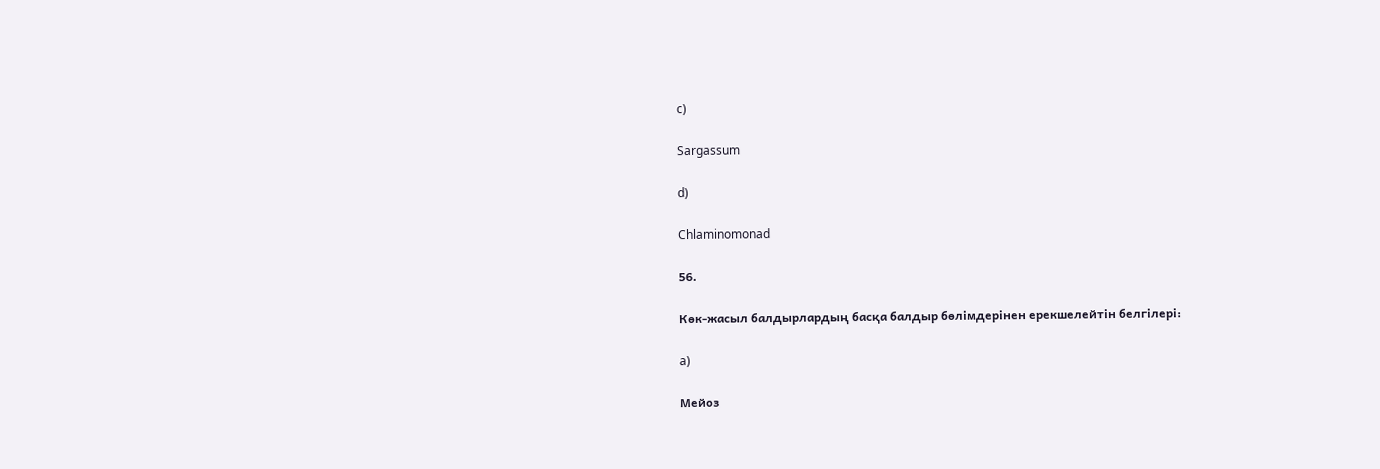c)

Sargassum

d)

Chlaminomonad

56.

Көк-жасыл балдырлардың басқа балдыр бөлімдерінен ерекшелейтін белгілері:

a)

Мейоз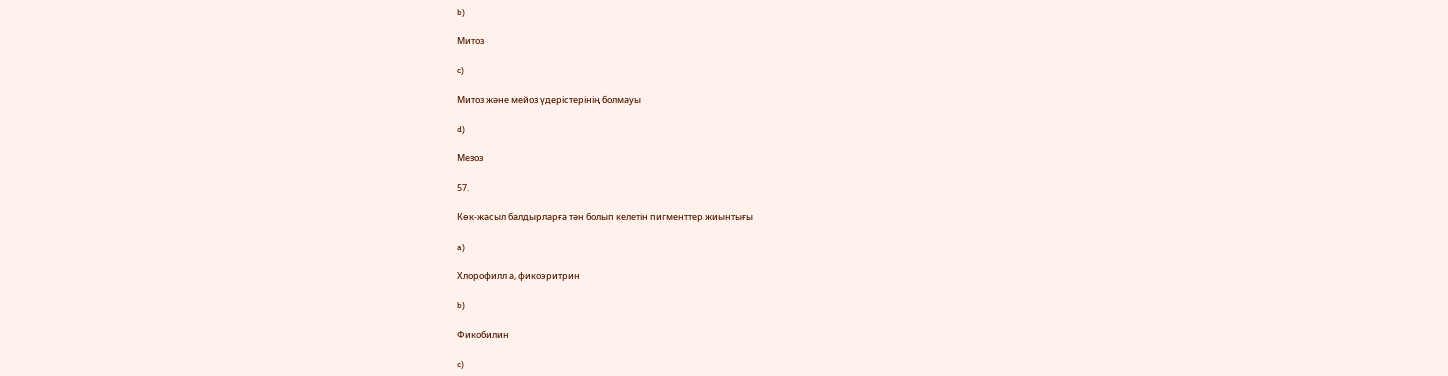b)

Митоз

c)

Митоз және мейоз үдерістерінің болмауы

d)

Мезоз

57.

Көк-жасыл балдырларға тән болып келетін пигменттер жиынтығы

a)

Хлорофилл а, фикоэритрин

b)

Фикобилин

c)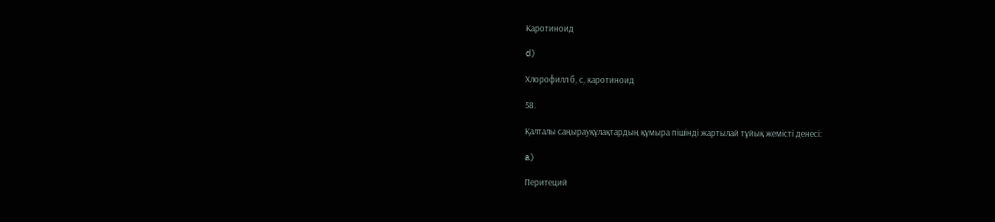Каротиноид

d)

Хлорофилл б, с, каротиноид

58.

Қалталы саңырауқұлақтардың құмыра пішінді жартылай тұйық жемісті денесі:

a)

Перитеций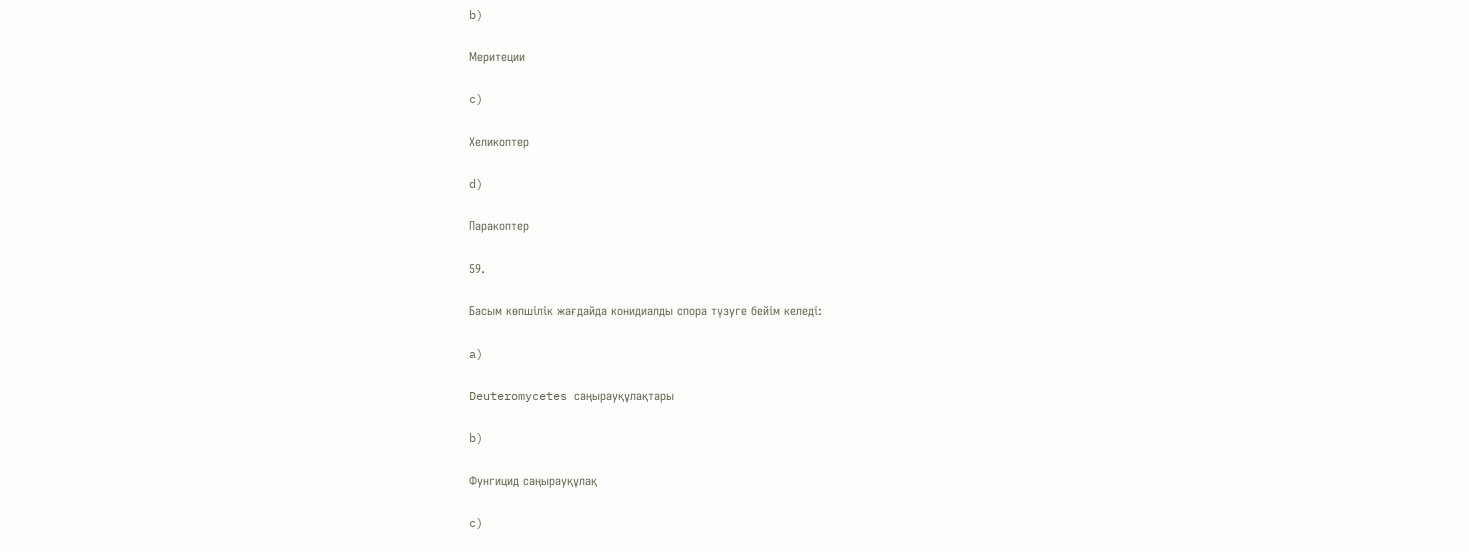b)

Меритеции

c)

Хеликоптер

d)

Паракоптер

59.

Басым көпшілік жағдайда конидиалды спора түзуге бейім келеді:

a)

Deuteromycetes саңырауқұлақтары

b)

Фунгицид саңырауқұлақ

c)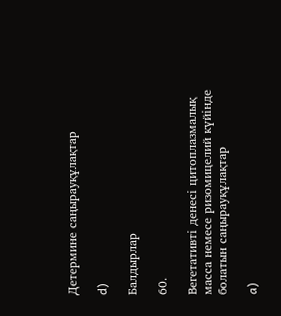Детермине саңырауқұлақтар

d)

Балдырлар

60.

Вегетативті денесі цитоплазмалық масса немесе ризомицелий күйінде болатын саңырауқұлақтар

a)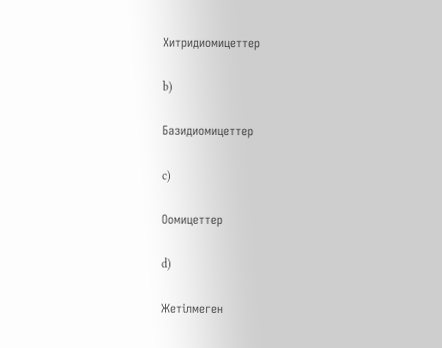Хитридиомицеттер

b)

Базидиомицеттер

c)

Оомицеттер

d)

Жетілмеген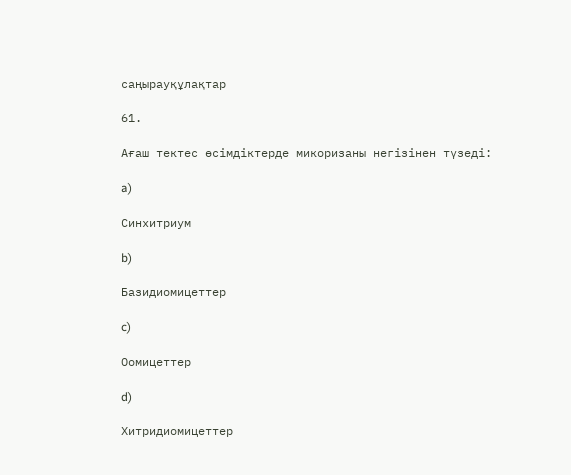саңырауқұлақтар

61.

Ағаш тектес өсімдіктерде микоризаны негізінен түзеді:

a)

Синхитриум

b)

Базидиомицеттер

c)

Оомицеттер

d)

Хитридиомицеттер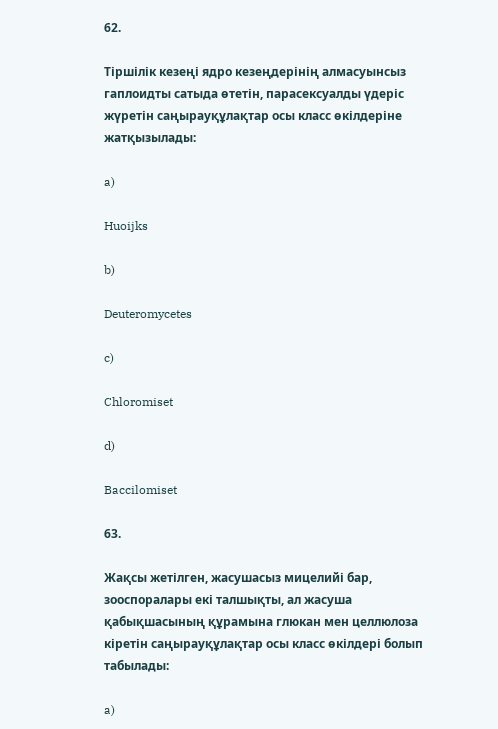62.

Тіршілік кезеңі ядро кезеңдерінің алмасуынсыз гаплоидты сатыда өтетін, парасексуалды үдеріс жүретін саңырауқұлақтар осы класс өкілдеріне жатқызылады:

a)

Huoijks

b)

Deuteromycetes

c)

Chloromiset

d)

Baccilomiset

63.

Жақсы жетілген, жасушасыз мицелийі бар, зооспоралары екі талшықты, ал жасуша қабықшасының құрамына глюкан мен целлюлоза кіретін саңырауқұлақтар осы класс өкілдері болып табылады:

a)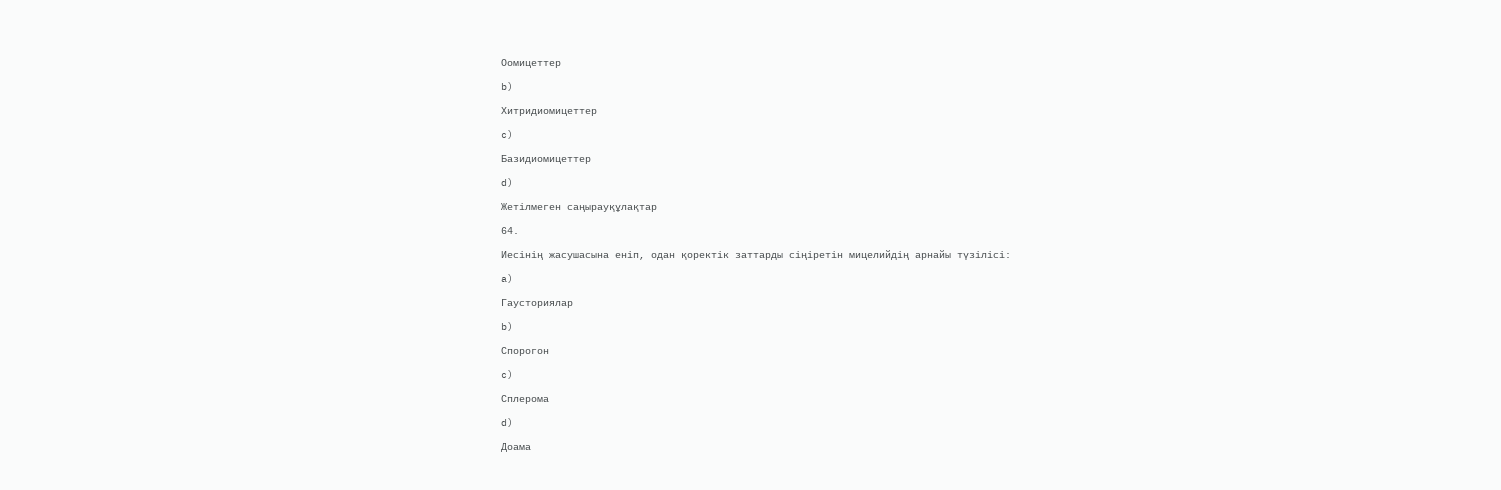Оомицеттер

b)

Хитридиомицеттер

c)

Базидиомицеттер

d)

Жетілмеген саңырауқұлақтар

64.

Иесінің жасушасына еніп, одан қоректік заттарды сіңіретін мицелийдің арнайы түзілісі:

a)

Гаусториялар

b)

Спорогон

c)

Сплерома

d)

Доама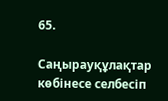65.

Саңырауқұлақтар көбінесе селбесіп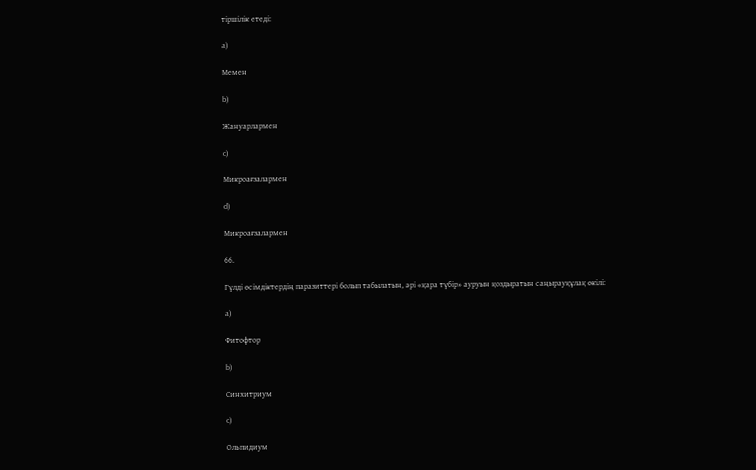тіршілік етеді:

a)

Мемен

b)

Жануарлармен

c)

Микроағзалармен

d)

Микроағзалармен

66.

Гүлді өсімдіктердің паразиттері болып табылатын, әрі «қара түбір» ауруын қоздыратын саңырауқұлақ өкілі:

a)

Фитофтор

b)

Синхитриум

c)

Ольпидиум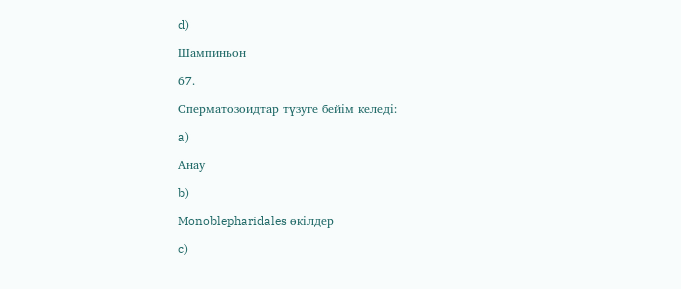d)

Шампиньон

67.

Сперматозоидтар түзуге бейім келеді:

a)

Анау

b)

Monoblepharidales өкілдер

c)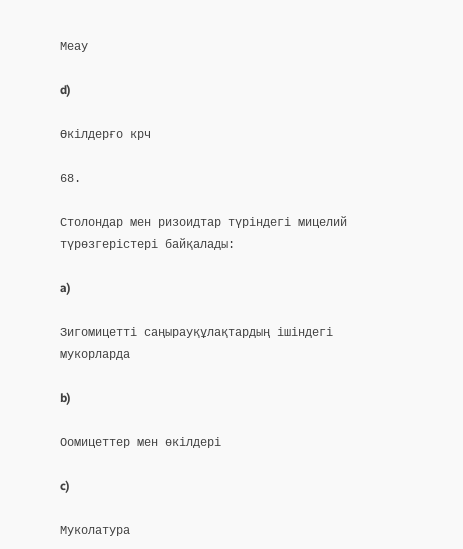Меау

d)

Өкілдерғо крч

68.

Столондар мен ризоидтар түріндегі мицелий түрөзгерістері байқалады:

a)

Зигомицетті саңырауқұлақтардың ішіндегі мукорларда

b)

Оомицеттер мен өкілдері

c)

Муколатура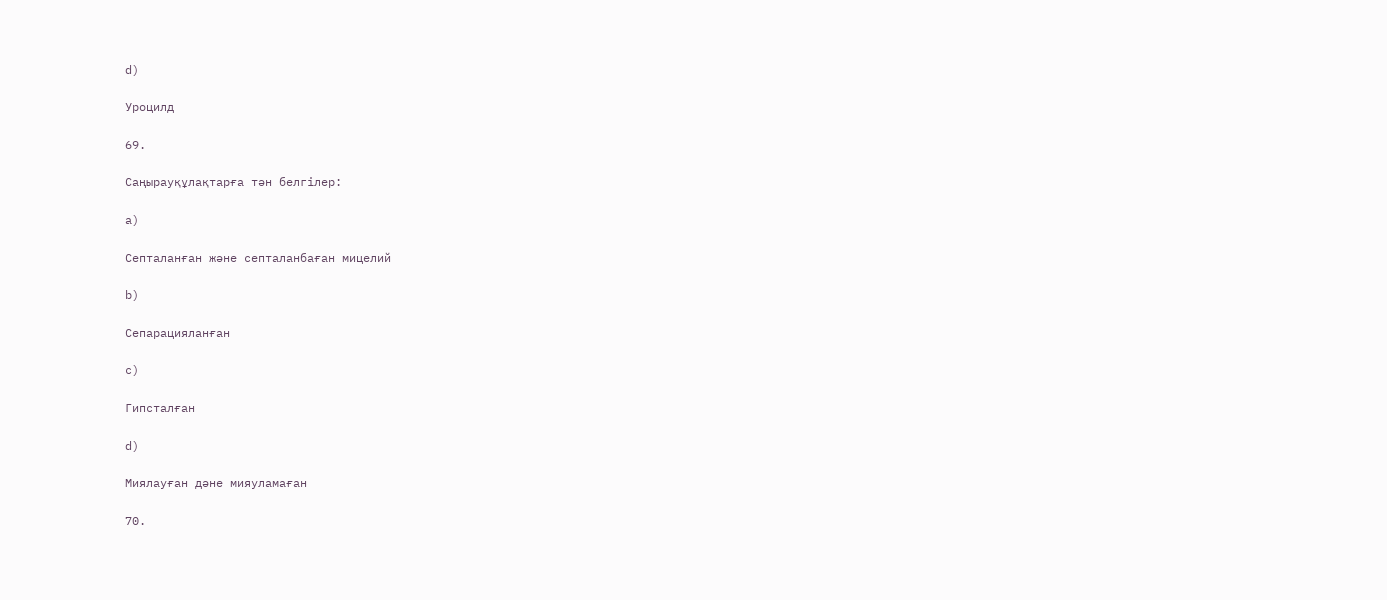d)

Уроцилд

69.

Саңырауқұлақтарға тән белгілер:

a)

Септаланған және септаланбаған мицелий

b)

Сепарацияланған

c)

Гипсталған

d)

Миялауған дәне мияуламаған

70.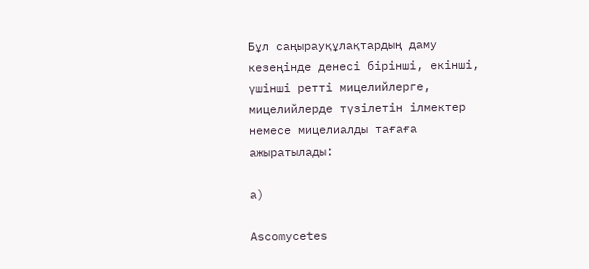Бұл саңырауқұлақтардың даму кезеңінде денесі бірінші, екінші, үшінші ретті мицелийлерге, мицелийлерде түзілетін ілмектер немесе мицелиалды тағаға ажыратылады:

a)

Ascomycetes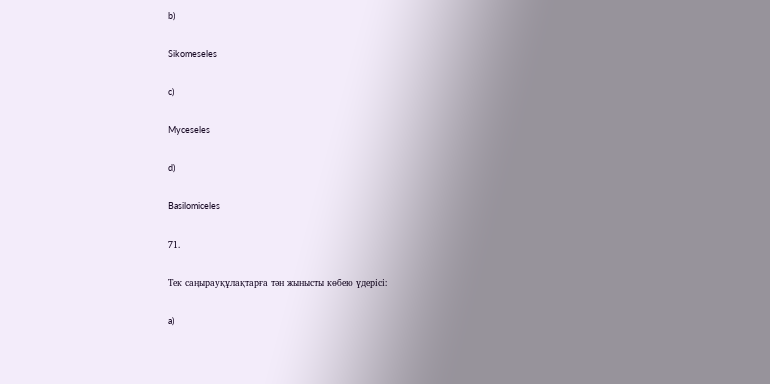b)

Sikomeseles

c)

Myceseles

d)

Basilomiceles

71.

Тек саңырауқұлақтарға тән жынысты көбею үдерісі:

a)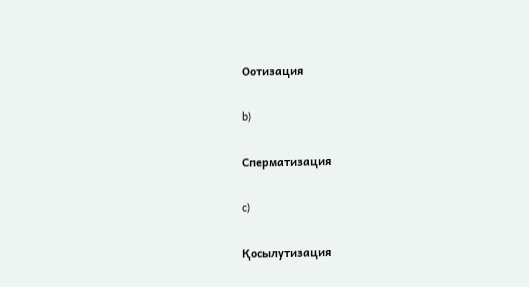Оотизация

b)

Сперматизация

c)

Қосылутизация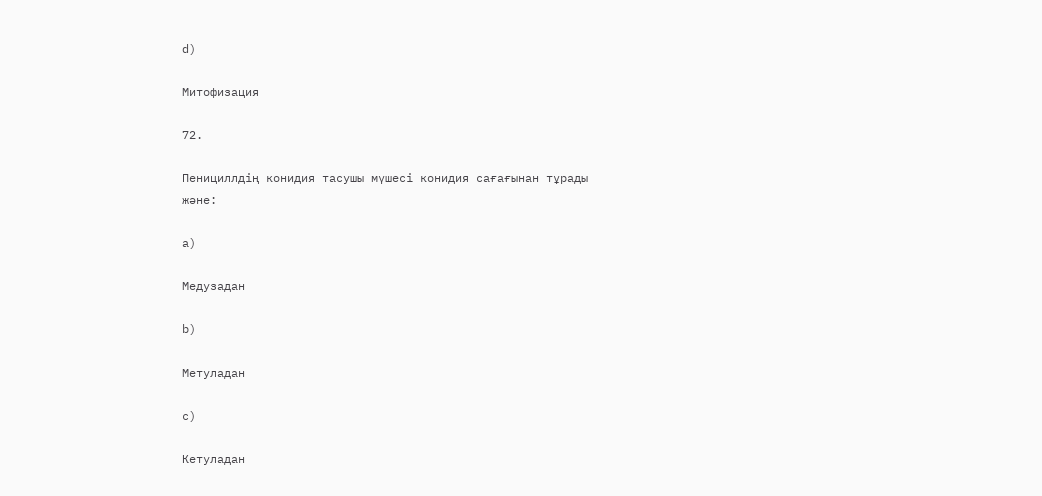d)

Митофизация

72.

Пенициллдің конидия тасушы мүшесі конидия сағағынан тұрады және:

a)

Медузадан

b)

Метуладан

c)

Кетуладан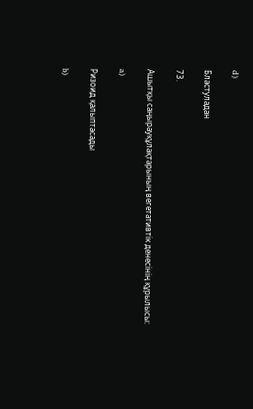d)

Бластуладан

73.

Ашытқы саңырауқұлақтарының вегетативтік денесінің құрылысы:

a)

Ризоид қалыптасады

b)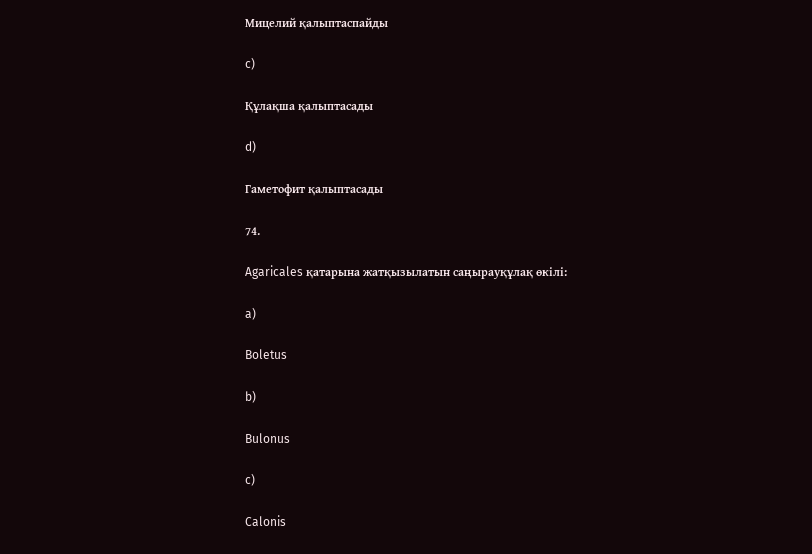Мицелий қалыптаспайды

c)

Құлақша қалыптасады

d)

Гаметофит қалыптасады

74.

Agaricales қатарына жатқызылатын саңырауқұлақ өкілі:

a)

Boletus

b)

Bulonus

c)

Calonis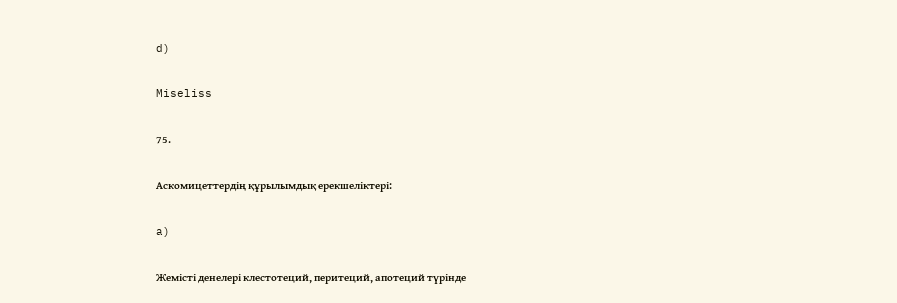d)

Miseliss

75.

Аскомицеттердің құрылымдық ерекшеліктері:

a)

Жемісті денелері клестотеций, перитеций, апотеций түрінде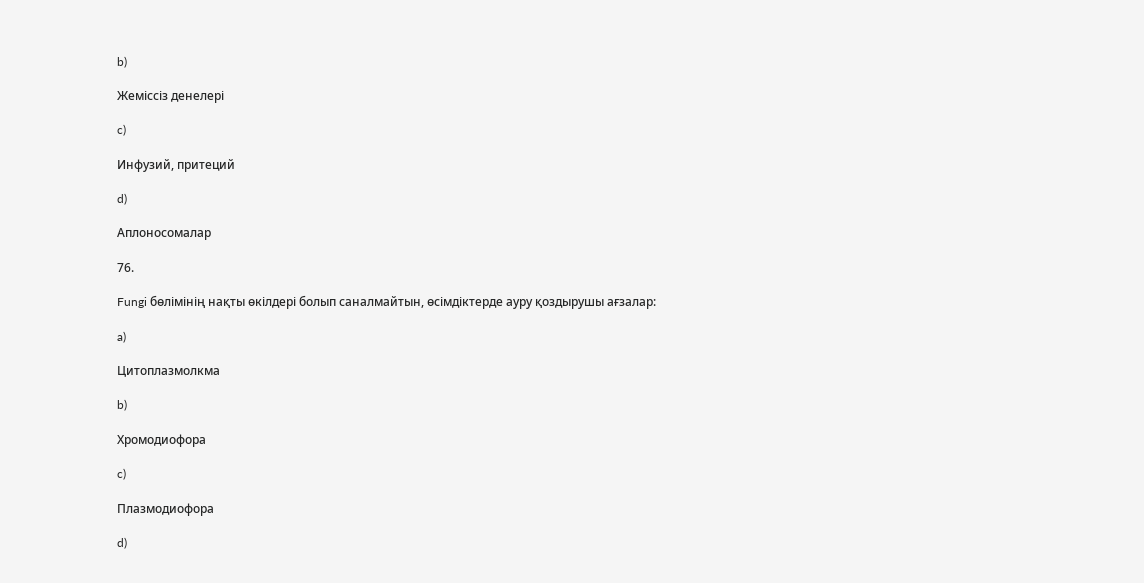b)

Жеміссіз денелері

c)

Инфузий, притеций

d)

Аплоносомалар

76.

Fungi бөлімінің нақты өкілдері болып саналмайтын, өсімдіктерде ауру қоздырушы ағзалар:

a)

Цитоплазмолкма

b)

Хромодиофора

c)

Плазмодиофора

d)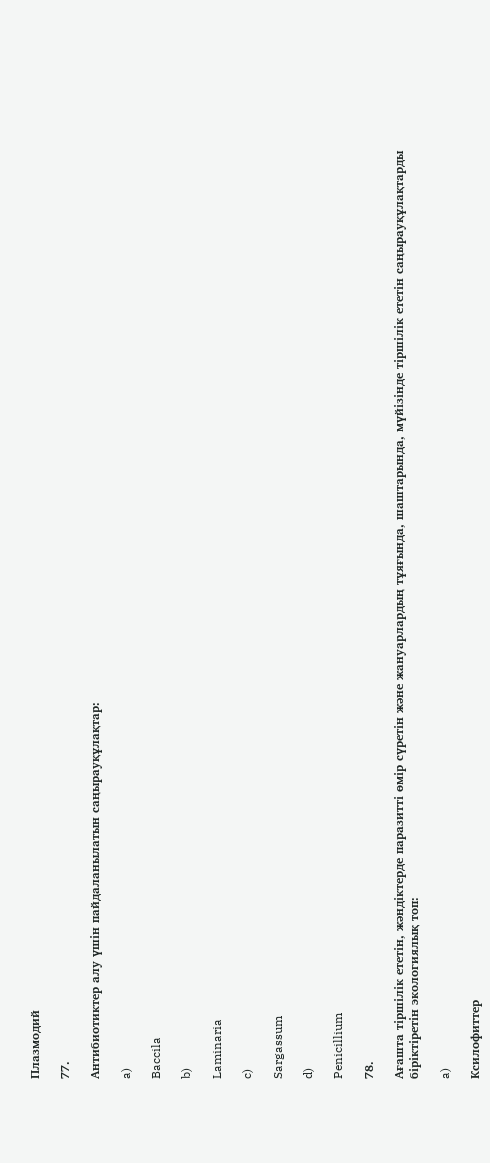Плазмодий

77.

Антибиотиктер алу үшін пайдаланылатын саңырауқұлақтар:

a)

Baccila

b)

Laminaria

c)

Sargassum

d)

Penicillium

78.

Ағашта тіршілік ететін, жәндіктерде паразитті өмір сүретін және жануарлардың тұяғында, шаштарында, мүйізінде тіршілік ететін саңырауқұлақтарды біріктіретін экологиялық топ:

a)

Ксилофиттер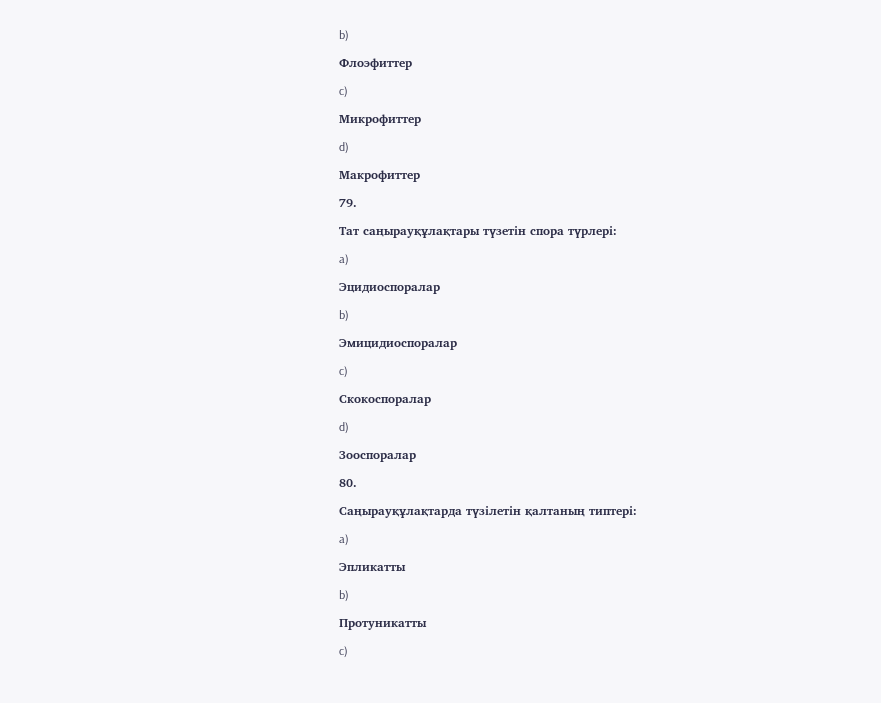b)

Флоэфиттер

c)

Микрофиттер

d)

Макрофиттер

79.

Тат саңырауқұлақтары түзетін спора түрлері:

a)

Эцидиоспоралар

b)

Эмицидиоспоралар

c)

Скокоспоралар

d)

Зооспоралар

80.

Саңырауқұлақтарда түзілетін қалтаның типтері:

a)

Эпликатты

b)

Протуникатты

c)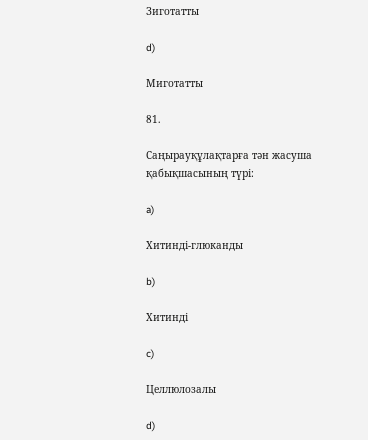Зиготатты

d)

Миготатты

81.

Саңырауқұлақтарға тән жасуша қабықшасының түрі:

a)

Хитинді-глюканды

b)

Хитинді

c)

Целлюлозалы

d)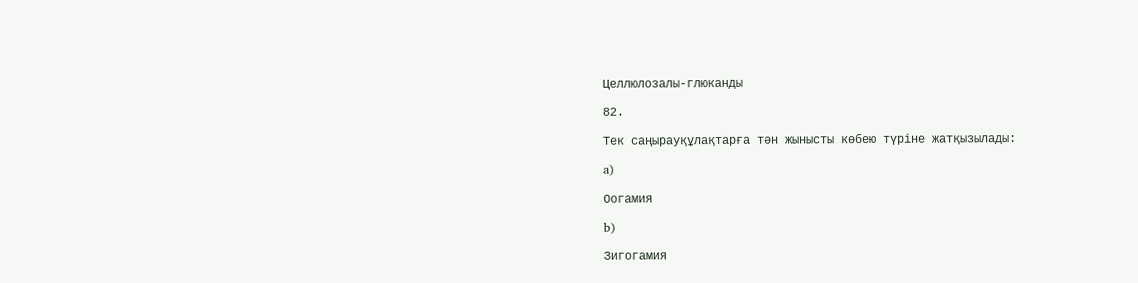Целлюлозалы-глюканды

82.

Тек саңырауқұлақтарға тән жынысты көбею түріне жатқызылады:

a)

Оогамия

b)

Зигогамия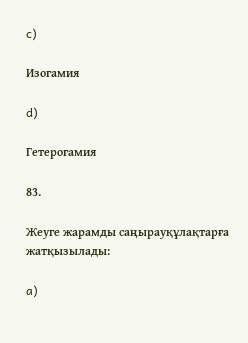c)

Изогамия

d)

Гетерогамия

83.

Жеуге жарамды саңырауқұлақтарға жатқызылады:

a)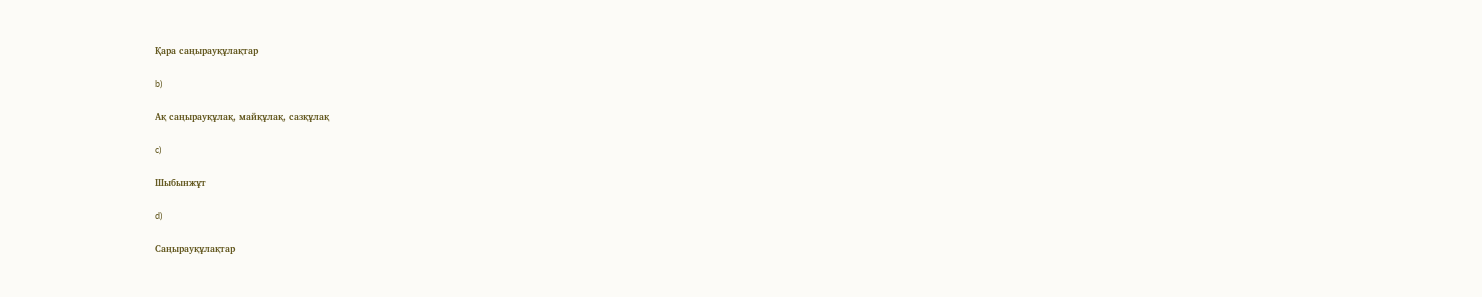Қара саңырауқұлақтар

b)

Ақ саңырауқұлақ, майқұлақ, сазқұлақ

c)

Шыбынжұт

d)

Саңырауқұлақтар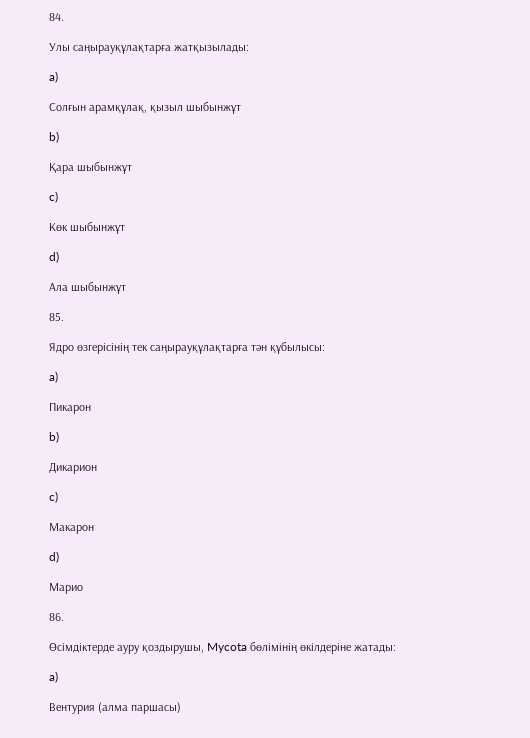84.

Улы саңырауқұлақтарға жатқызылады:

a)

Солғын арамқұлақ, қызыл шыбынжұт

b)

Қара шыбынжұт

c)

Көк шыбынжұт

d)

Ала шыбынжұт

85.

Ядро өзгерісінің тек саңырауқұлақтарға тән құбылысы:

a)

Пикарон

b)

Дикарион

c)

Макарон

d)

Марио

86.

Өсімдіктерде ауру қоздырушы, Mycota бөлімінің өкілдеріне жатады:

a)

Вентурия (алма паршасы)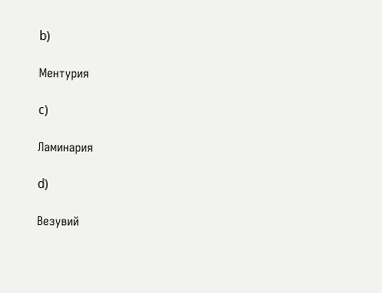b)

Ментурия

c)

Ламинария

d)

Везувий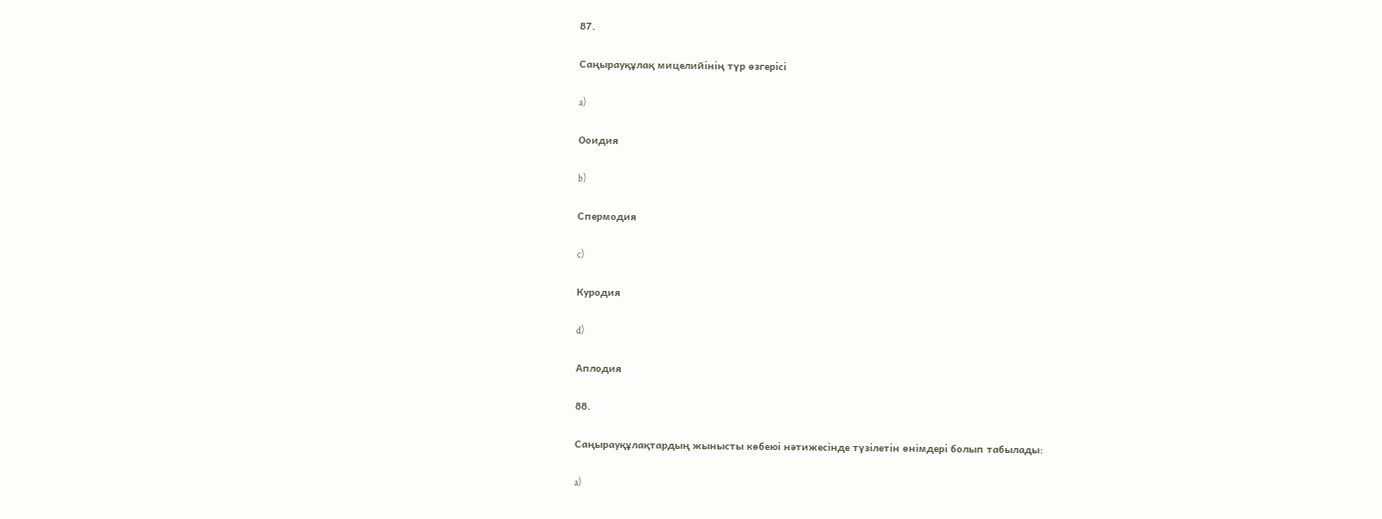87.

Саңырауқұлақ мицелийінің түр өзгерісі

a)

Ооидия

b)

Спермодия

c)

Куродия

d)

Аплодия

88.

Саңырауқұлақтардың жынысты көбеюі нәтижесінде түзілетін өнімдері болып табылады:

a)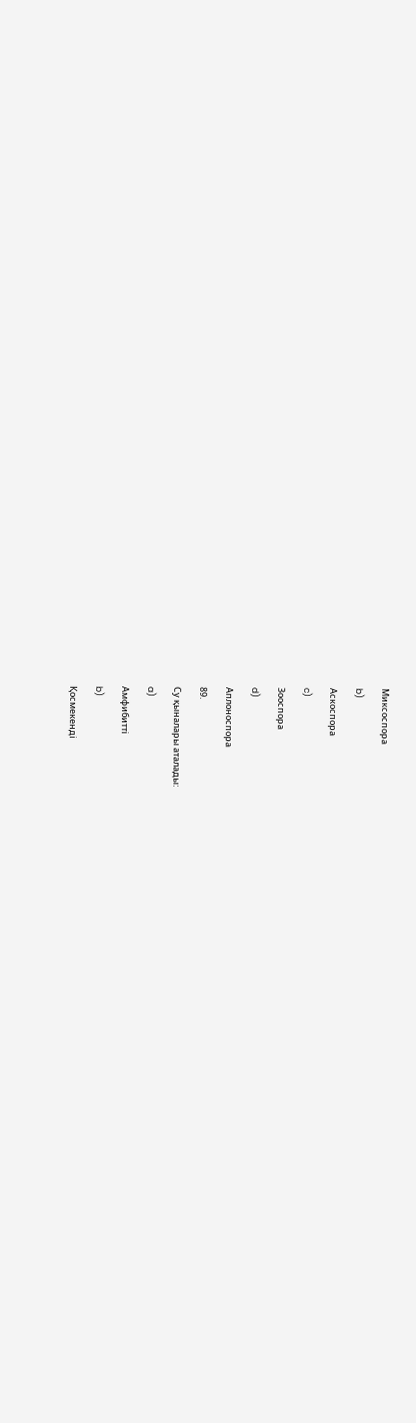Миксоспора

b)

Аскоспора

c)

Зооспора

d)

Аплоноспора

89.

Су қыналары аталады:

a)

Амфибитті

b)

Қосмекенді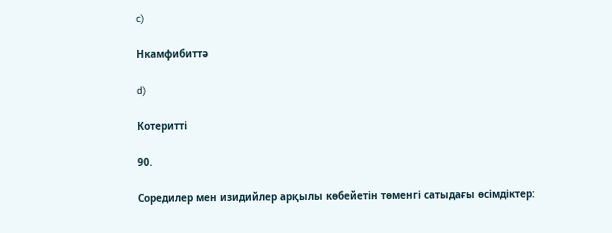c)

Нкамфибиттә

d)

Котеритті

90.

Соредилер мен изидийлер арқылы көбейетін төменгі сатыдағы өсімдіктер: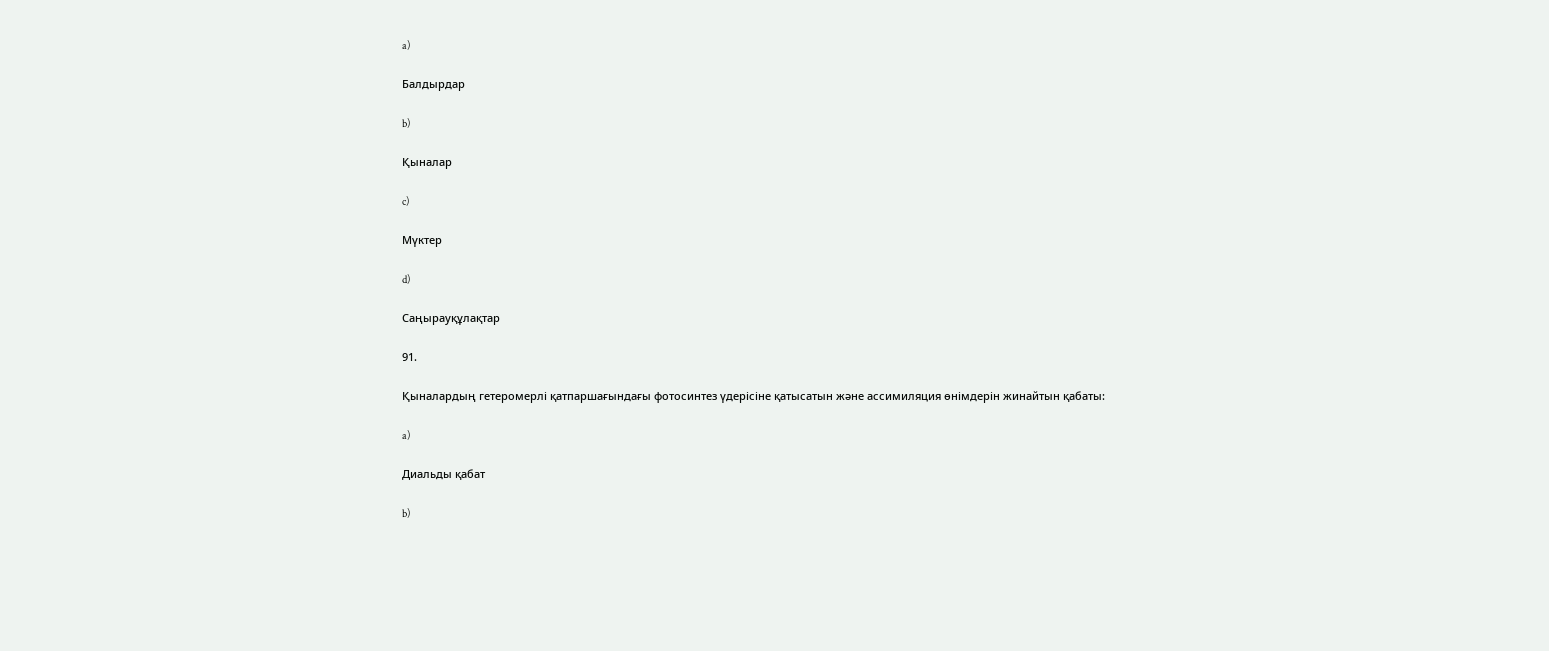a)

Балдырдар

b)

Қыналар

c)

Мүктер

d)

Саңырауқұлақтар

91.

Қыналардың гетеромерлі қатпаршағындағы фотосинтез үдерісіне қатысатын және ассимиляция өнімдерін жинайтын қабаты:

a)

Диальды қабат

b)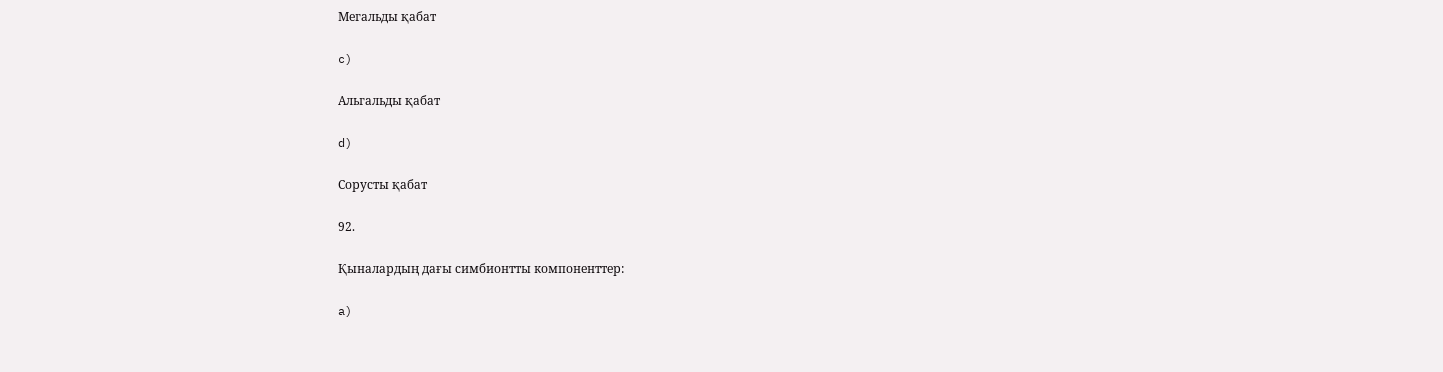Мегальды қабат

c)

Альгальды қабат

d)

Сорусты қабат

92.

Қыналардың дағы симбионтты компоненттер:

a)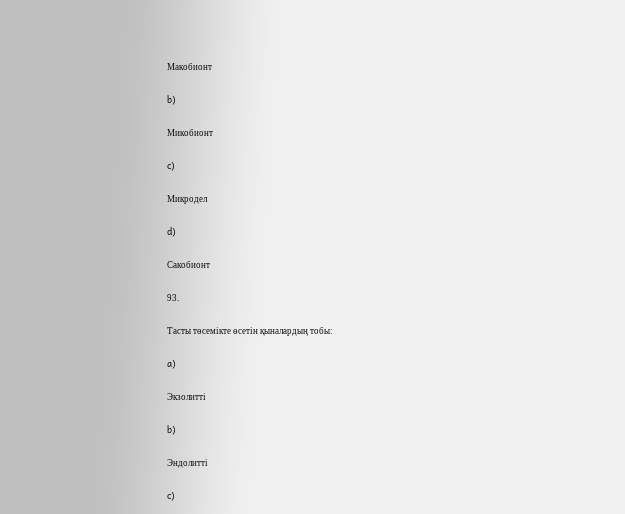Макобионт

b)

Микобионт

c)

Микродел

d)

Сакобионт

93.

Тасты төсемікте өсетін қыналардың тобы:

a)

Экзолитті

b)

Эндолитті

c)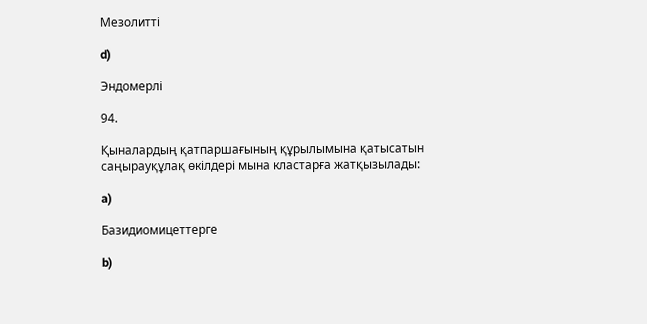Мезолитті

d)

Эндомерлі

94.

Қыналардың қатпаршағының құрылымына қатысатын саңырауқұлақ өкілдері мына кластарға жатқызылады:

a)

Базидиомицеттерге

b)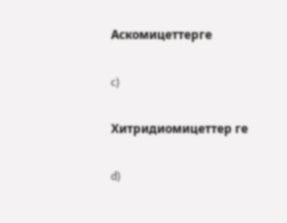Аскомицеттерге

c)

Хитридиомицеттер ге

d)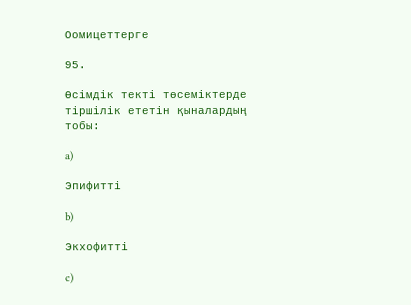Оомицеттерге

95.

Өсімдік текті төсеміктерде тіршілік ететін қыналардың тобы:

a)

Эпифитті

b)

Экхофитті

c)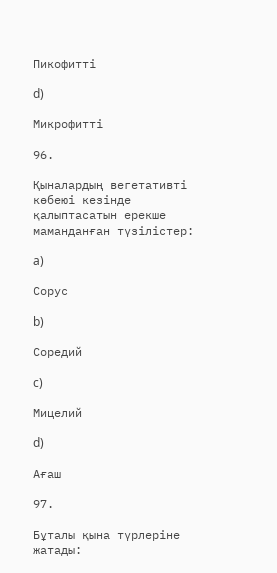Пикофитті

d)

Микрофитті

96.

Қыналардың вегетативті көбеюі кезінде қалыптасатын ерекше маманданған түзілістер:

a)

Сорус

b)

Соредий

c)

Мицелий

d)

Ағаш

97.

Бұталы қына түрлеріне жатады: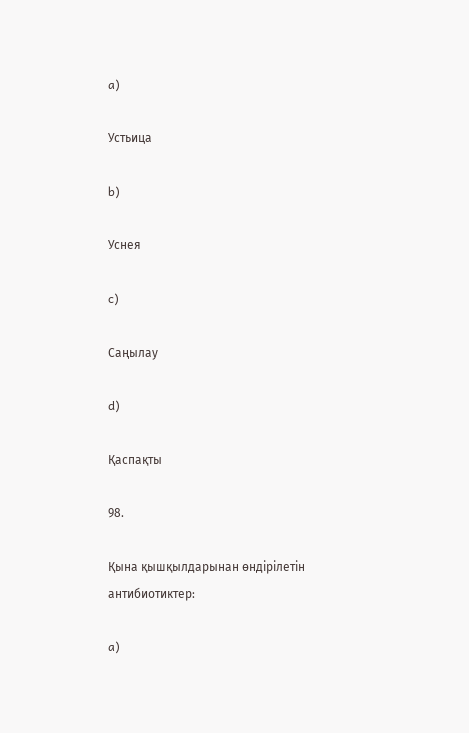a)

Устьица

b)

Уснея

c)

Саңылау

d)

Қаспақты

98.

Қына қышқылдарынан өндірілетін антибиотиктер:

a)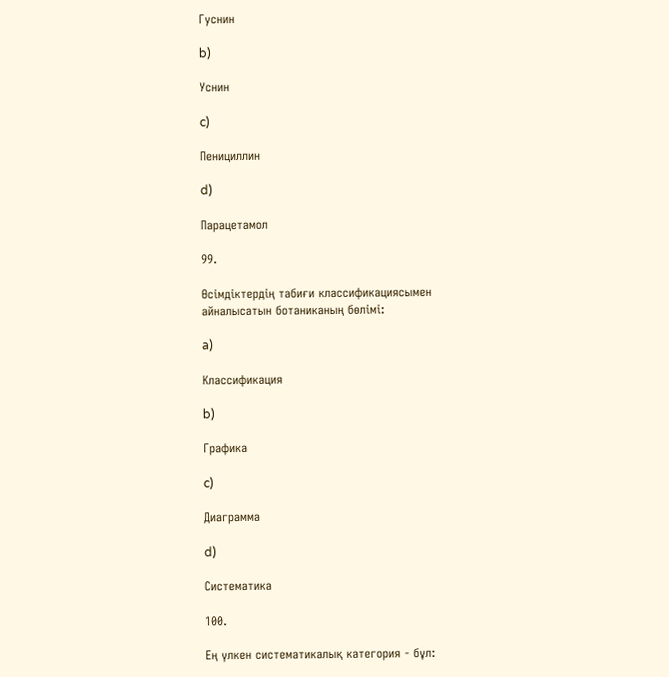Гуснин

b)

Уснин

c)

Пенициллин

d)

Парацетамол

99.

Өсімдіктердің табиғи классификациясымен айналысатын ботаниканың бөлімі:

a)

Классификация

b)

Графика

c)

Диаграмма

d)

Систематика

100.

Ең үлкен систематикалық категория - бұл: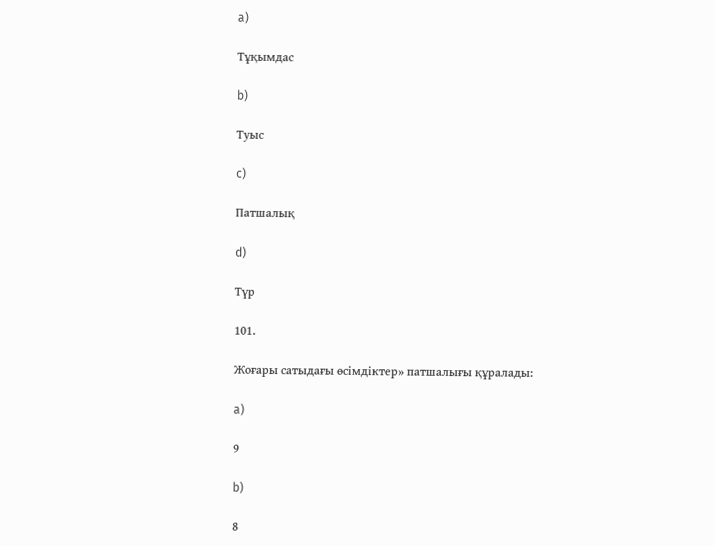a)

Тұқымдас

b)

Туыс

c)

Патшалық

d)

Түр

101.

Жоғары сатыдағы өсімдіктер» патшалығы құралады:

a)

9

b)

8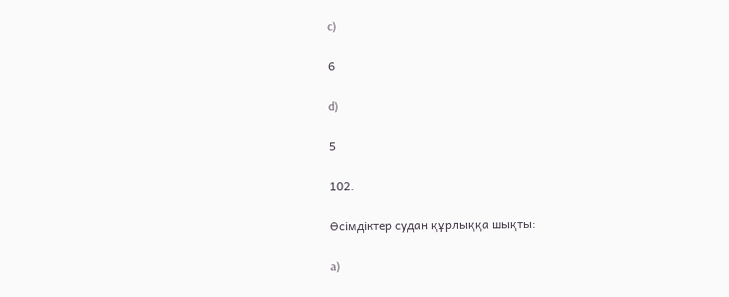c)

6

d)

5

102.

Өсімдіктер судан құрлыққа шықты:

a)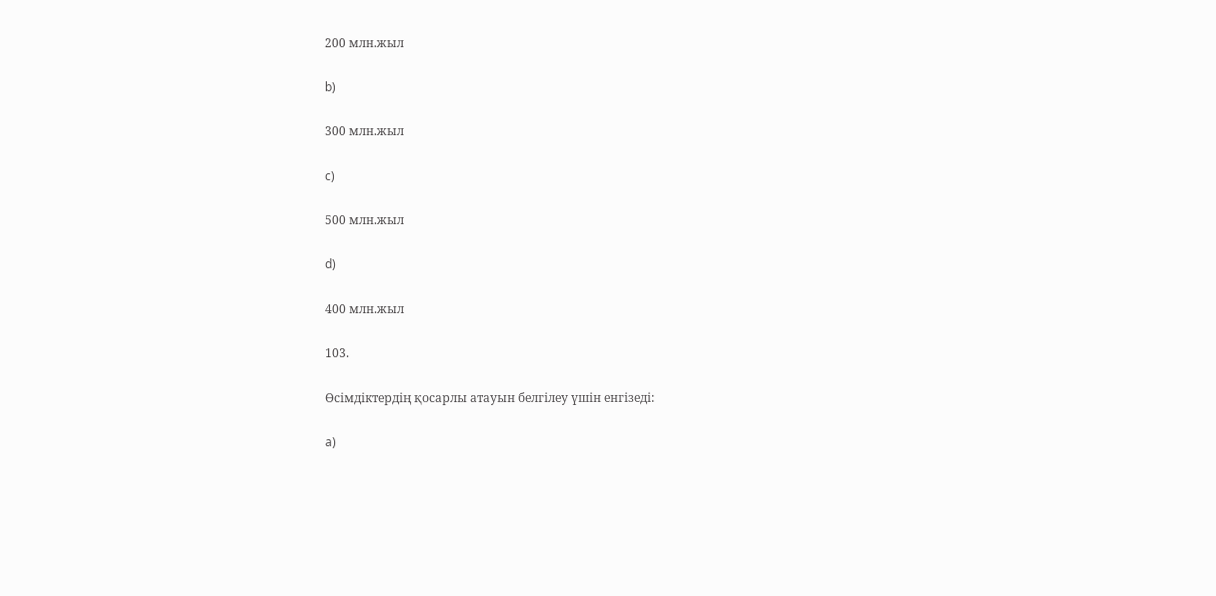200 млн.жыл

b)

300 млн.жыл

c)

500 млн.жыл

d)

400 млн.жыл

103.

Өсімдіктердің қосарлы атауын белгілеу үшін енгізеді:

a)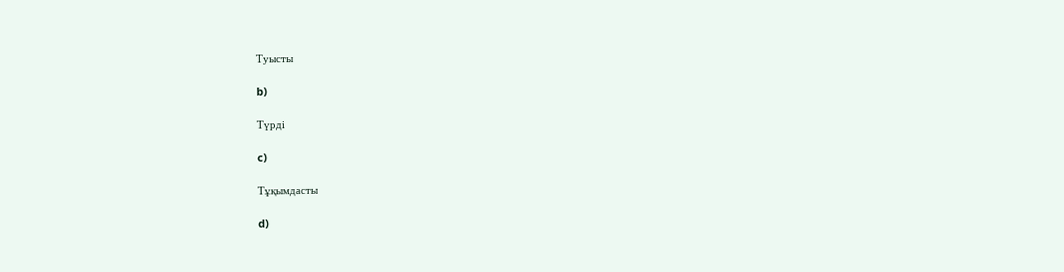Туысты

b)

Түрді

c)

Тұқымдасты

d)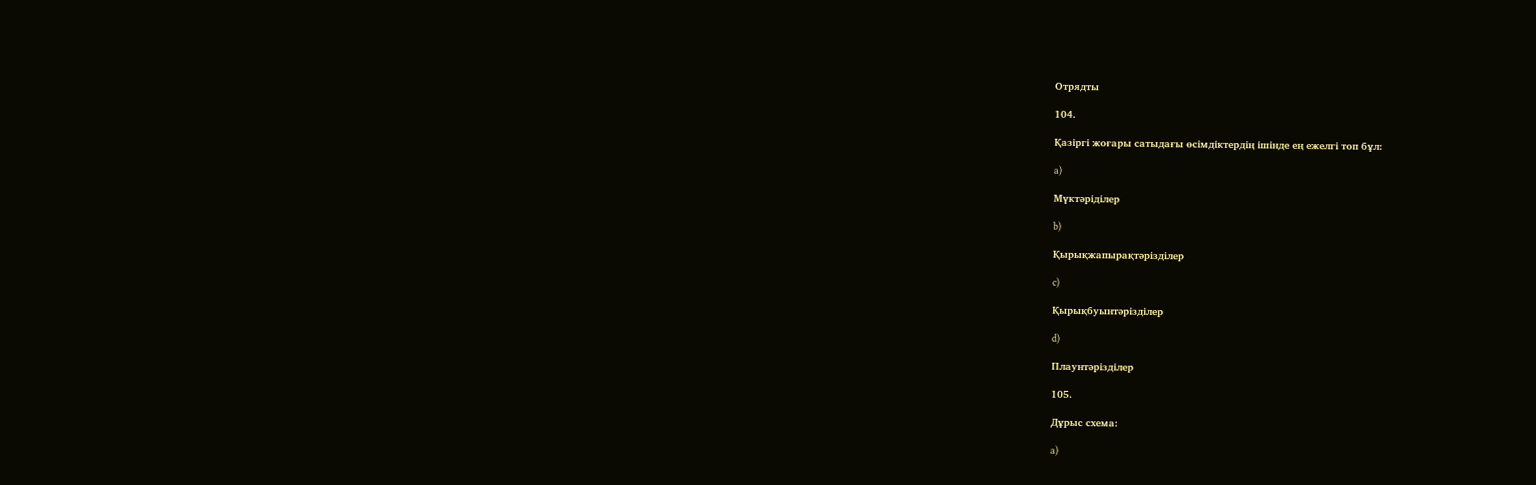Отрядты

104.

Қазіргі жоғары сатыдағы өсімдіктердің ішінде ең ежелгі топ бұл:

a)

Мүктәріділер

b)

Қырықжапырақтәрізділер

c)

Қырықбуынтәрізділер

d)

Плаунтәрізділер

105.

Дұрыс схема:

a)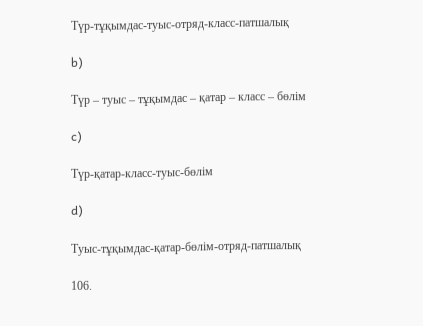Түр-тұқымдас-туыс-отряд-класс-патшалық

b)

Түр – туыс – тұқымдас – қатар – класс – бөлім

c)

Түр-қатар-класс-туыс-бөлім

d)

Туыс-тұқымдас-қатар-бөлім-отряд-патшалық

106.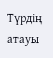Түрдің атауы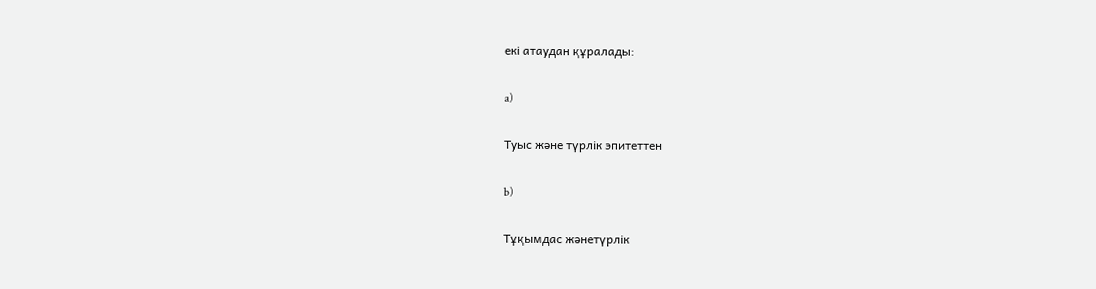екі атаудан құралады:

a)

Туыс және түрлік эпитеттен

b)

Тұқымдас жәнетүрлік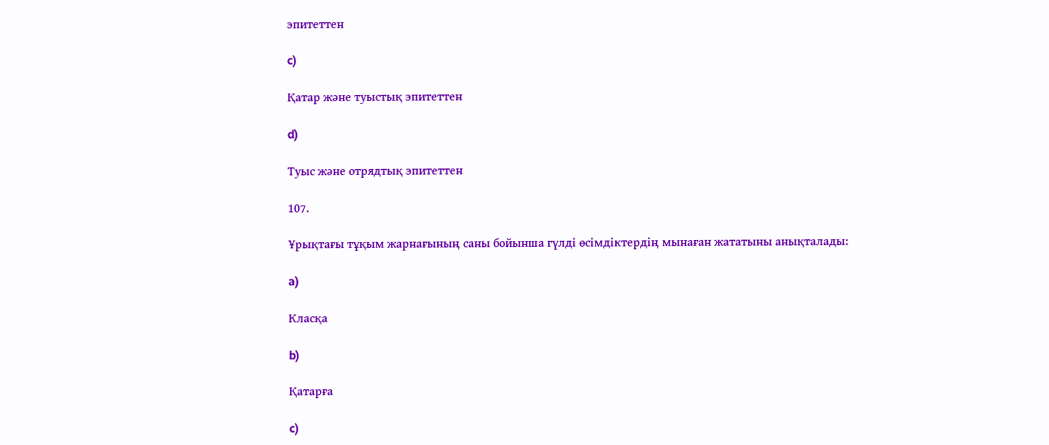эпитеттен

c)

Қатар және туыстық эпитеттен

d)

Туыс және отрядтық эпитеттен

107.

Ұрықтағы тұқым жарнағының саны бойынша гүлді өсімдіктердің мынаған жататыны анықталады:

a)

Класқа

b)

Қатарға

c)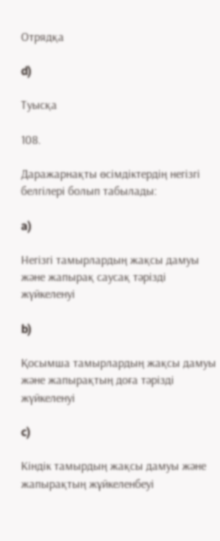Отрядқа

d)

Туысқа

108.

Даражарнақты өсімдіктердің негізгі белгілері болып табылады:

a)

Негізгі тамырлардың жақсы дамуы және жапырақ саусақ тәрізді жүйкеленуі

b)

Қосымша тамырлардың жақсы дамуы және жапырақтың доға тәрізді жүйкеленуі

c)

Кіндік тамырдың жақсы дамуы және жапырақтың жұйкеленбеуі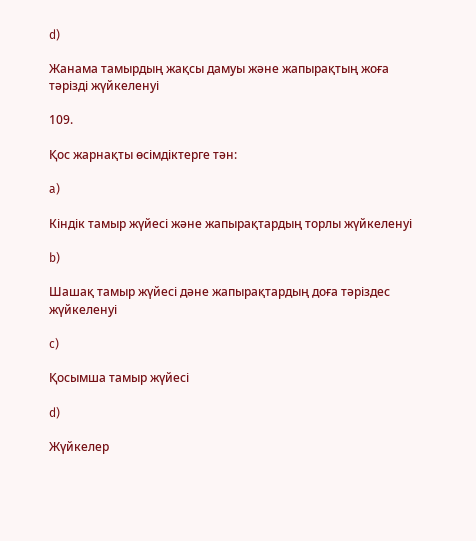d)

Жанама тамырдың жақсы дамуы және жапырақтың жоға тәрізді жүйкеленуі

109.

Қос жарнақты өсімдіктерге тән:

a)

Кіндік тамыр жүйесі және жапырақтардың торлы жүйкеленуі

b)

Шашақ тамыр жүйесі дәне жапырақтардың доға тәріздес жүйкеленуі

c)

Қосымша тамыр жүйесі

d)

Жүйкелер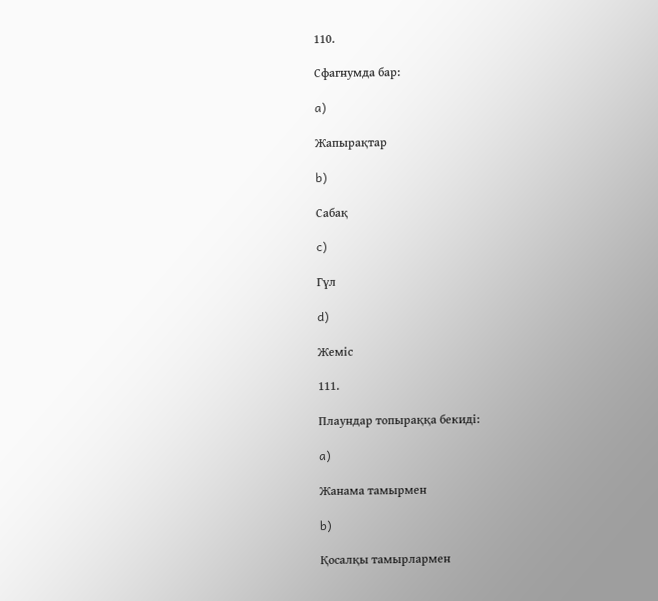110.

Сфагнумда бар:

a)

Жапырақтар

b)

Сабақ

c)

Гүл

d)

Жеміс

111.

Плаундар топыраққа бекиді:

a)

Жанама тамырмен

b)

Қосалқы тамырлармен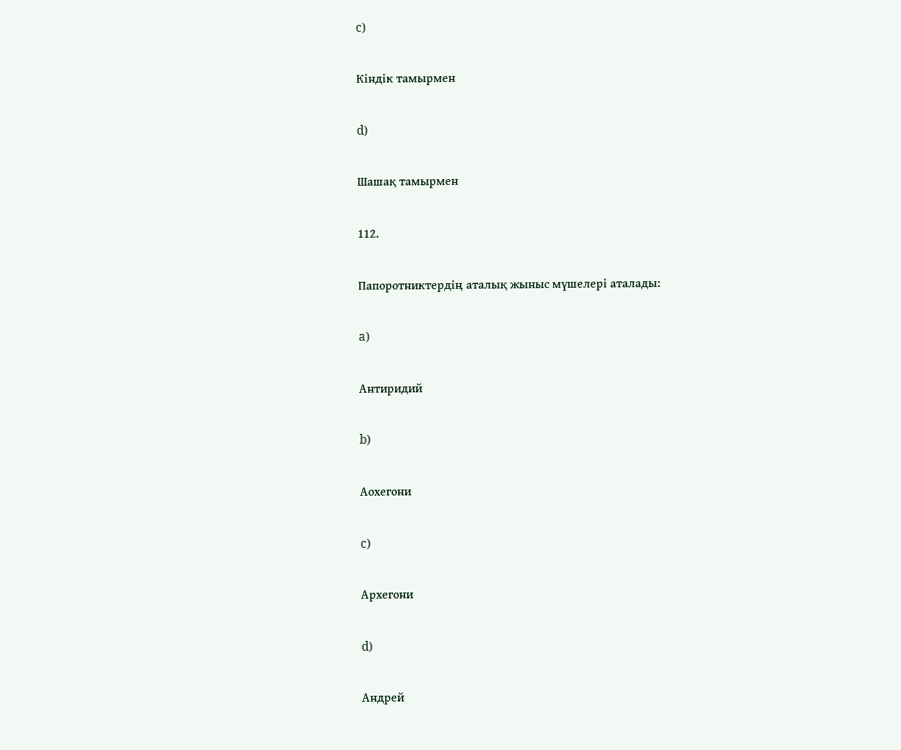c)

Кіндік тамырмен

d)

Шашақ тамырмен

112.

Папоротниктердің аталық жыныс мүшелері аталады:

a)

Антиридий

b)

Аохегони

c)

Архегони

d)

Андрей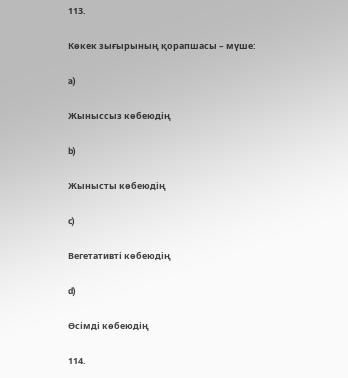113.

Көкек зығырының қорапшасы – мүше:

a)

Жыныссыз көбеюдің

b)

Жынысты көбеюдің

c)

Вегетативті көбеюдің

d)

Өсімді көбеюдің

114.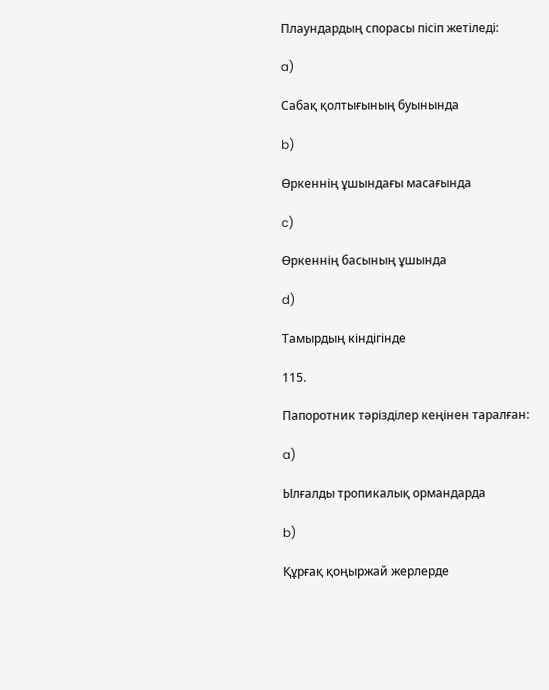Плаундардың спорасы пісіп жетіледі:

a)

Сабақ қолтығының буынында

b)

Өркеннің ұшындағы масағында

c)

Өркеннің басының ұшында

d)

Тамырдың кіндігінде

115.

Папоротник тәрізділер кеңінен таралған:

a)

Ылғалды тропикалық ормандарда

b)

Құрғақ қоңыржай жерлерде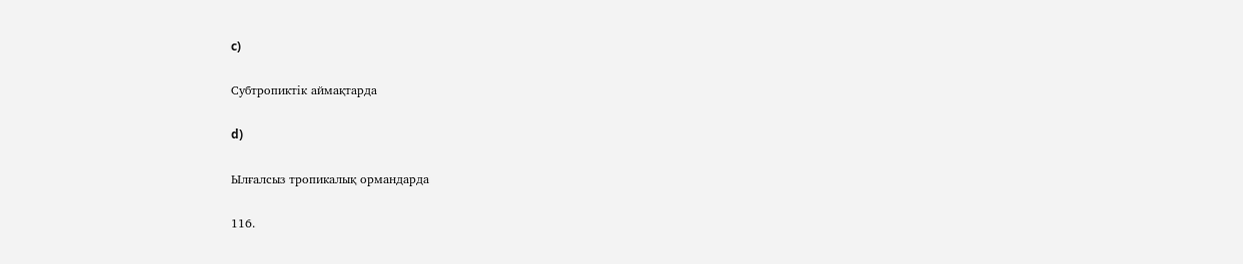c)

Субтропиктік аймақтарда

d)

Ылғалсыз тропикалық ормандарда

116.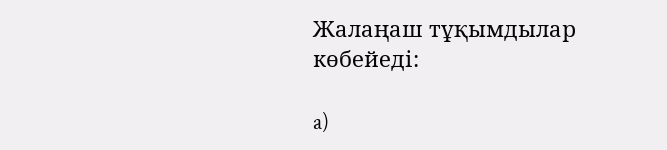Жалаңаш тұқымдылар көбейеді:

a)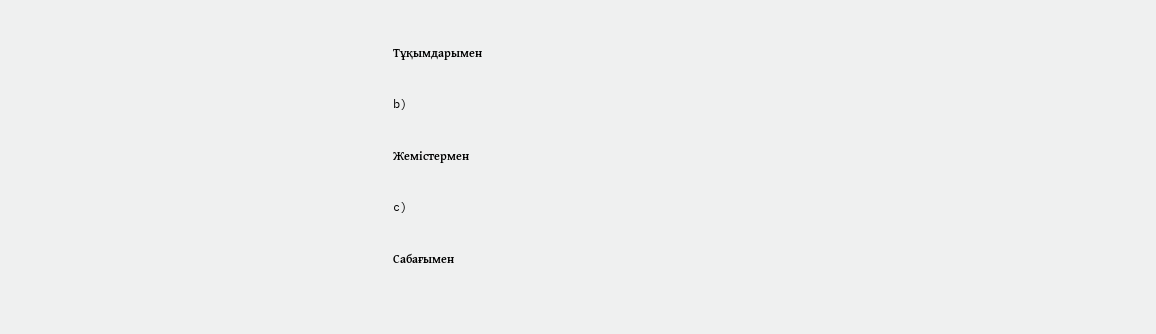Тұқымдарымен

b)

Жемістермен

c)

Сабағымен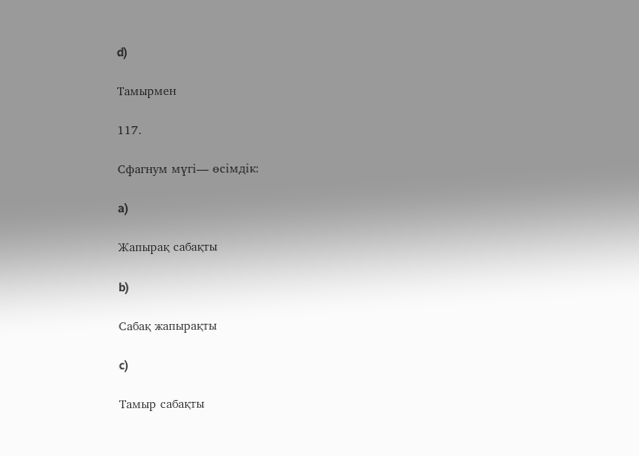d)

Тамырмен

117.

Сфагнум мүгі— өсімдік:

a)

Жапырақ сабақты

b)

Сабақ жапырақты

c)

Тамыр сабақты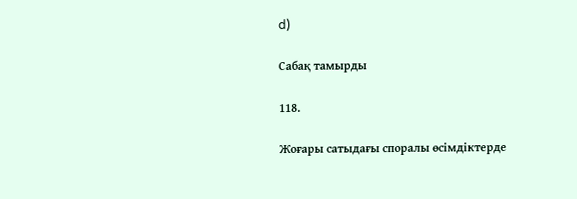d)

Сабақ тамырды

118.

Жоғары сатыдағы споралы өсімдіктерде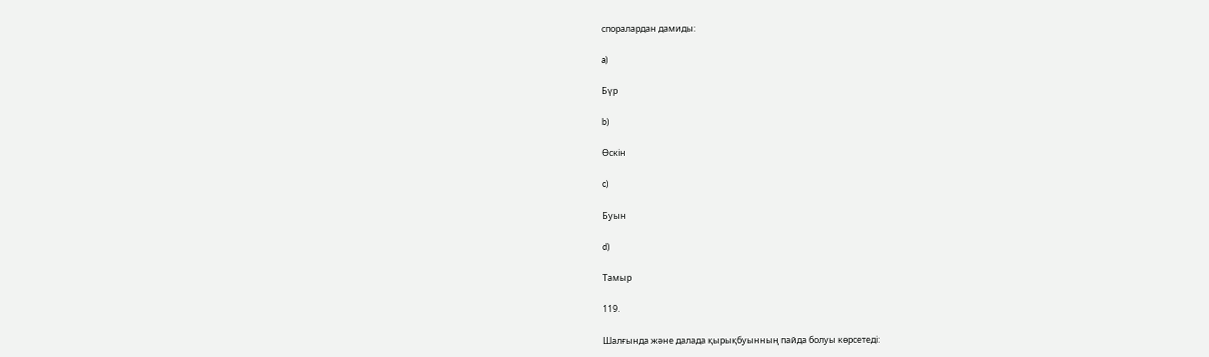споралардан дамиды:

a)

Бүр

b)

Өскін

c)

Буын

d)

Тамыр

119.

Шалғында және далада қырықбуынның пайда болуы көрсетеді: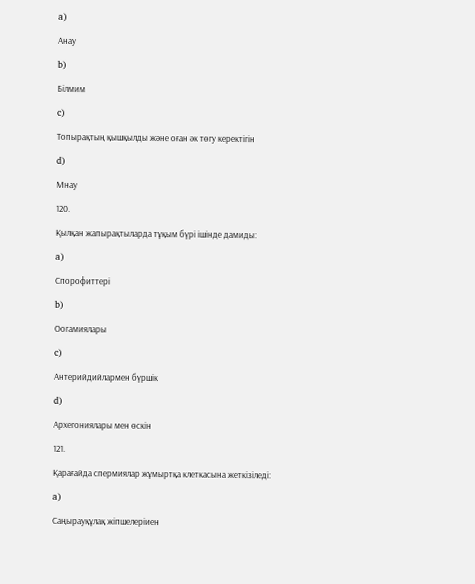a)

Анау

b)

Білмим

c)

Топырақтың қышқылды және оған әк төгу керектігін

d)

Мнау

120.

Қылқан жапырақтыларда тұқым бүрі ішінде дамиды:

a)

Спорофиттері

b)

Оогамиялары

c)

Антерийдийлармен бүршік

d)

Архегониялары мен өскін

121.

Қарағайда спермиялар жұмыртқа клеткасына жеткізіледі:

a)

Саңырауқұлақ жіпшелеріиен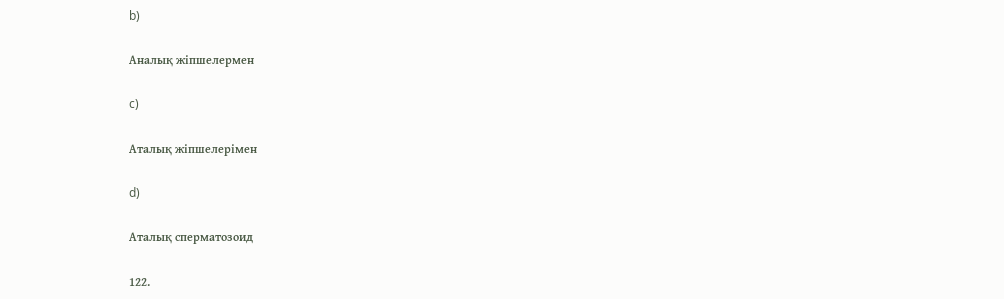b)

Аналық жіпшелермен

c)

Аталық жіпшелерімен

d)

Аталық сперматозоид

122.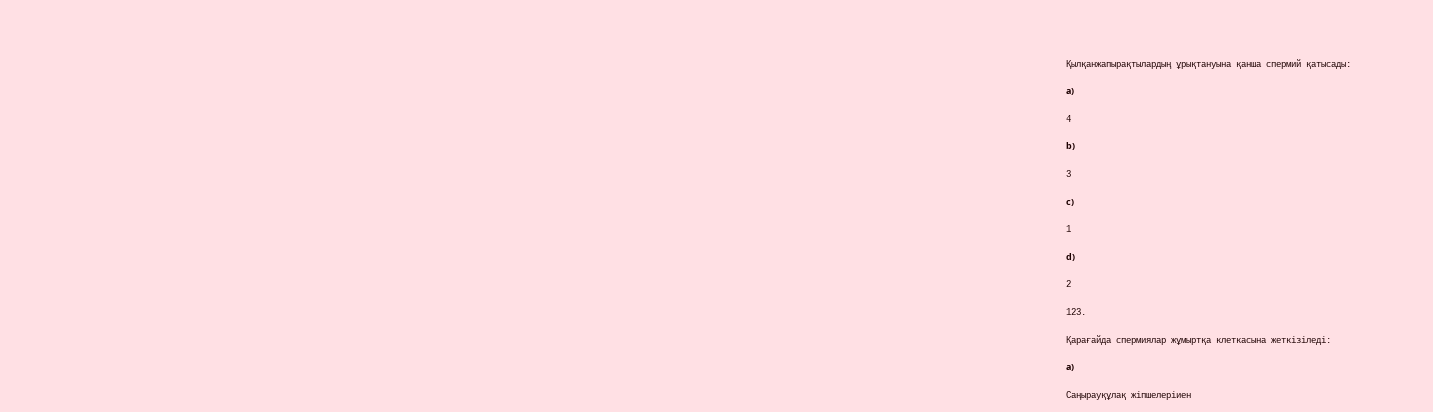Қылқанжапырақтылардың ұрықтануына қанша спермий қатысады:

a)

4

b)

3

c)

1

d)

2

123.

Қарағайда спермиялар жұмыртқа клеткасына жеткізіледі:

a)

Саңырауқұлақ жіпшелеріиен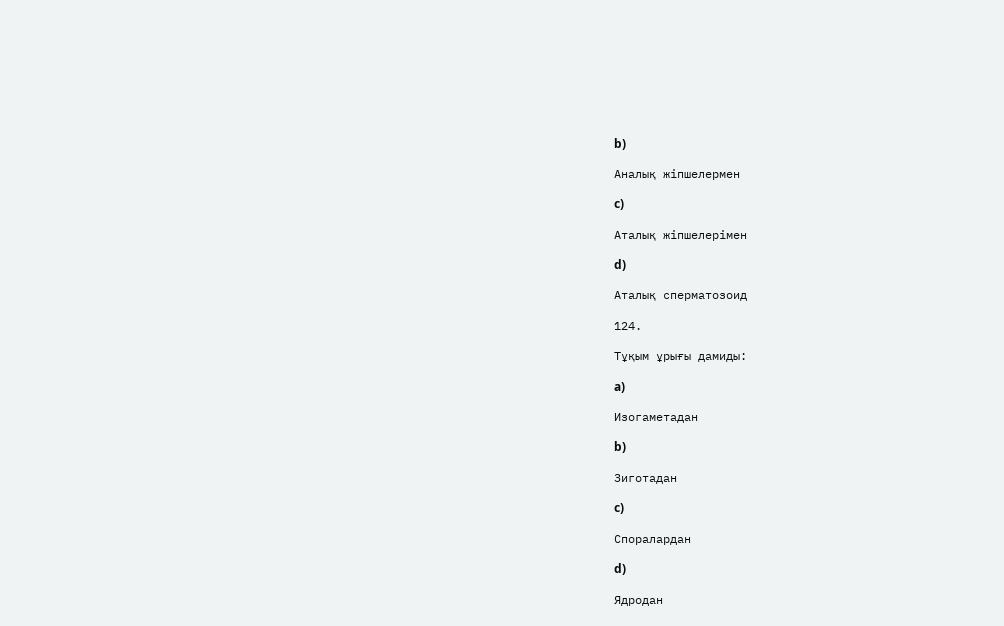b)

Аналық жіпшелермен

c)

Аталық жіпшелерімен

d)

Аталық сперматозоид

124.

Тұқым ұрығы дамиды:

a)

Изогаметадан

b)

Зиготадан

c)

Споралардан

d)

Ядродан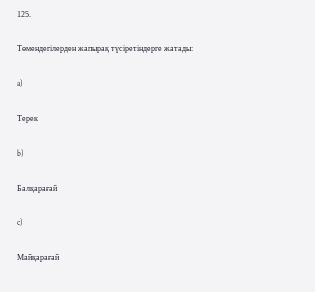125.

Төмендегілерден жапырақ түсіретіндерге жатады:

a)

Терек

b)

Балқарағай

c)

Майқарағай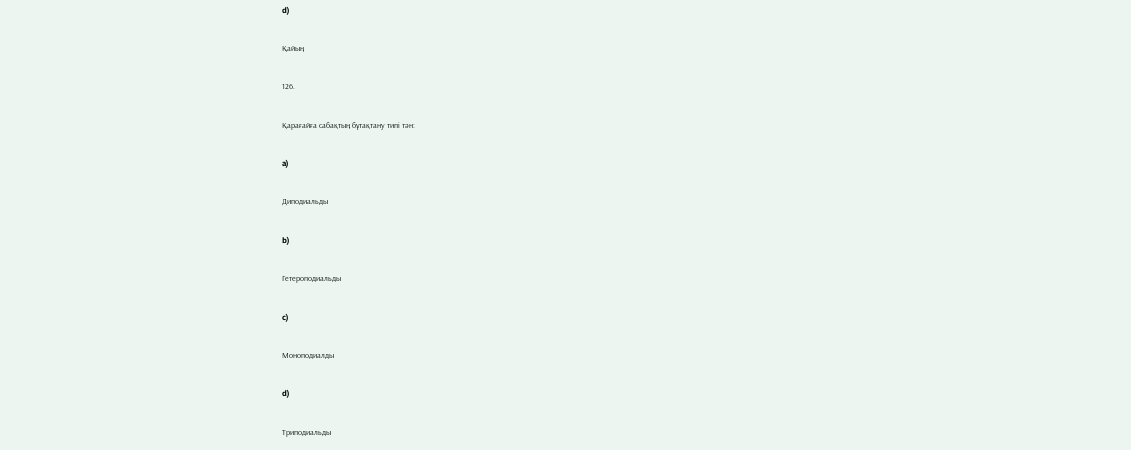d)

Қайың

126.

Қарағайға сабақтың бұтақтану типі тән:

a)

Диподиальды

b)

Гетероподиальды

c)

Моноподиалды

d)

Триподиальды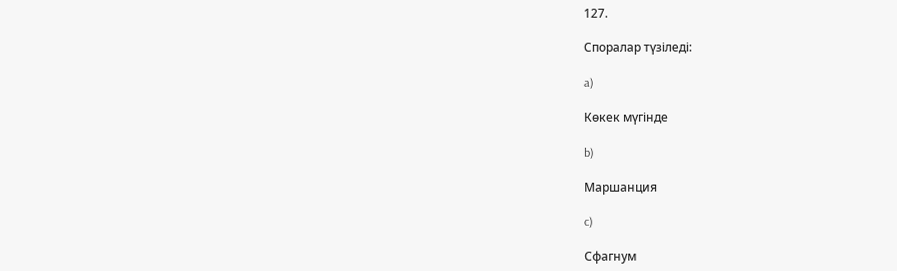127.

Споралар түзіледі:

a)

Көкек мүгінде

b)

Маршанция

c)

Сфагнум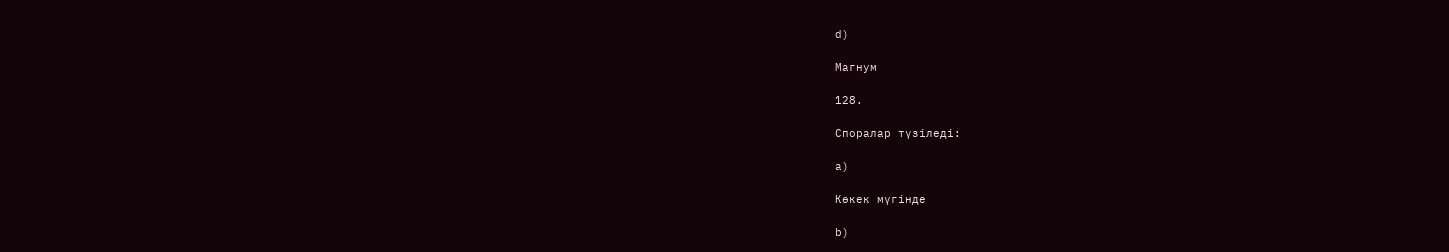d)

Магнум

128.

Споралар түзіледі:

a)

Көкек мүгінде

b)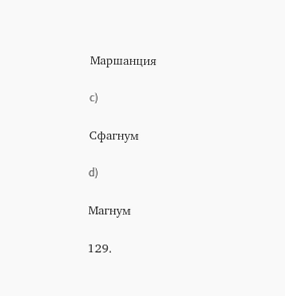Маршанция

c)

Сфагнум

d)

Магнум

129.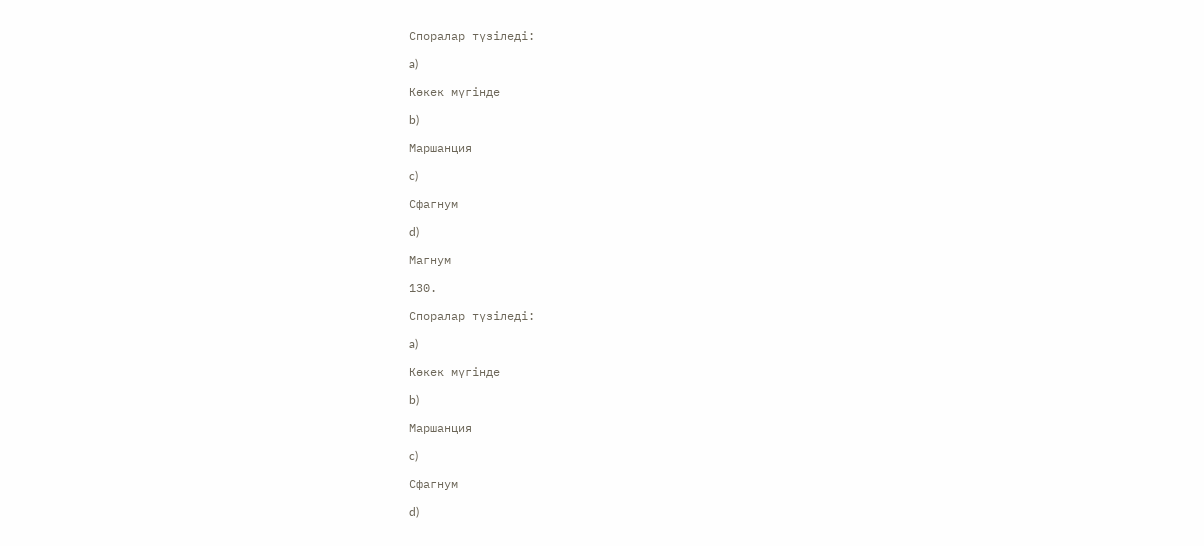Споралар түзіледі:

a)

Көкек мүгінде

b)

Маршанция

c)

Сфагнум

d)

Магнум

130.

Споралар түзіледі:

a)

Көкек мүгінде

b)

Маршанция

c)

Сфагнум

d)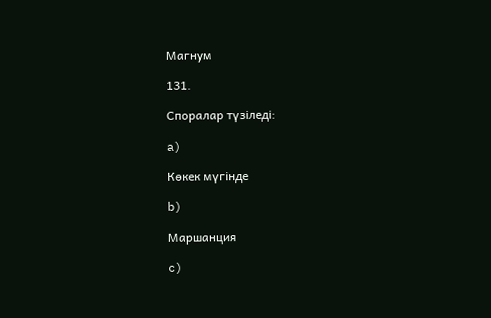Магнум

131.

Споралар түзіледі:

a)

Көкек мүгінде

b)

Маршанция

c)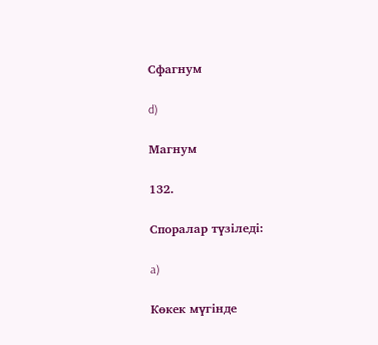Сфагнум

d)

Магнум

132.

Споралар түзіледі:

a)

Көкек мүгінде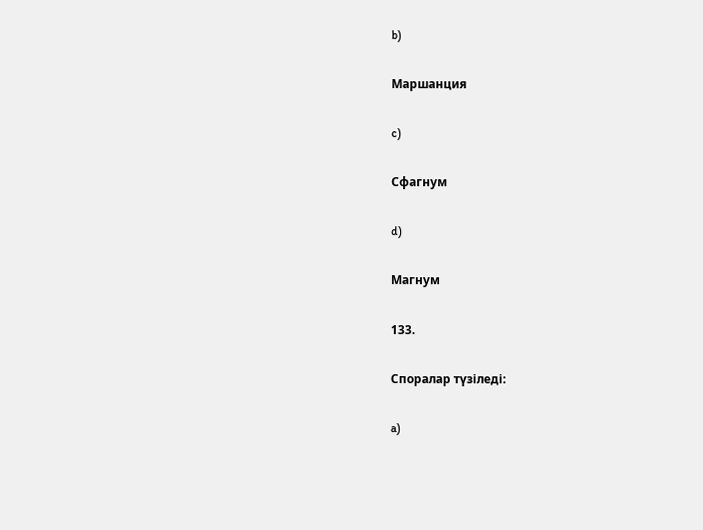b)

Маршанция

c)

Сфагнум

d)

Магнум

133.

Споралар түзіледі:

a)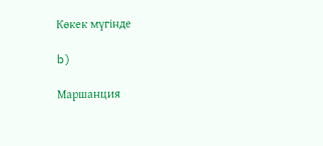Көкек мүгінде

b)

Маршанция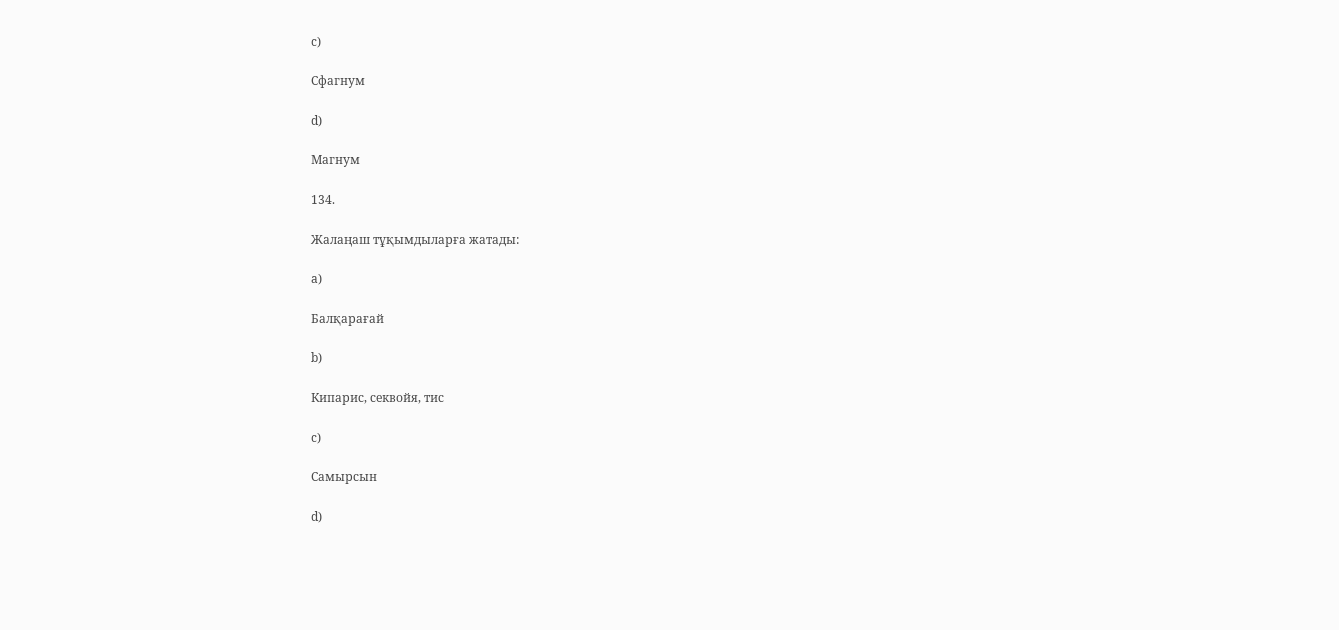c)

Сфагнум

d)

Магнум

134.

Жалаңаш тұқымдыларға жатады:

a)

Балқарағай

b)

Кипарис, секвойя, тис

c)

Самырсын

d)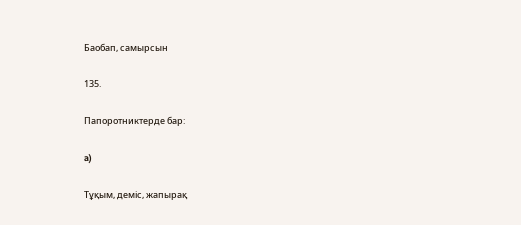Баобап, самырсын

135.

Папоротниктерде бар:

a)

Тұқым, деміс, жапырақ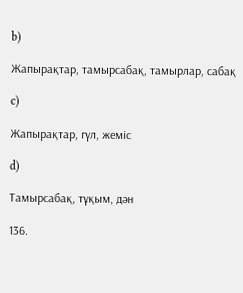b)

Жапырақтар, тамырсабақ, тамырлар, сабақ

c)

Жапырақтар, гүл, жеміс

d)

Тамырсабақ, тұқым, дән

136.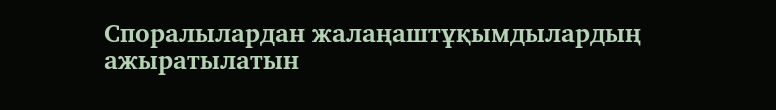Споралылардан жалаңаштұқымдылардың ажыратылатын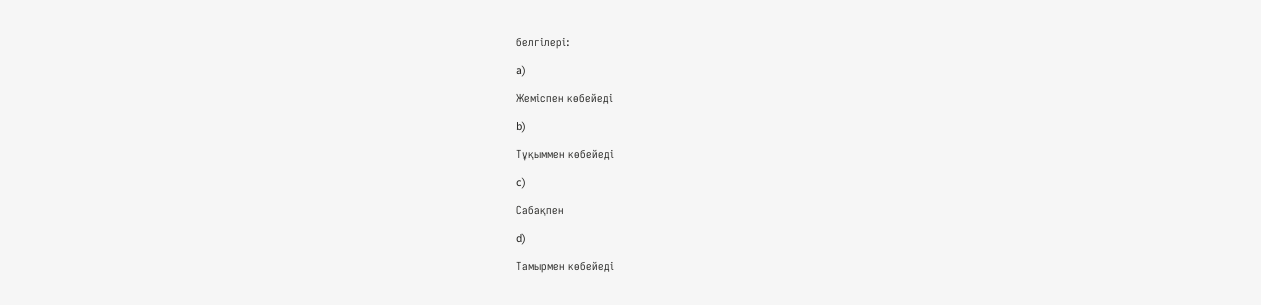белгілері:

a)

Жеміспен көбейеді

b)

Тұқыммен көбейеді

c)

Сабақпен

d)

Тамырмен көбейеді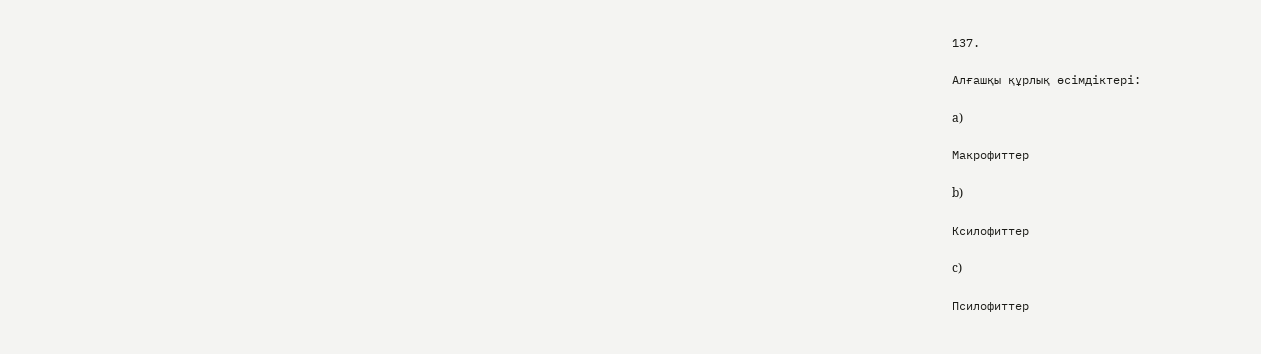137.

Алғашқы құрлық өсімдіктері:

a)

Макрофиттер

b)

Ксилофиттер

c)

Псилофиттер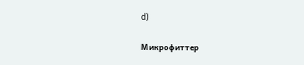d)

Микрофиттер